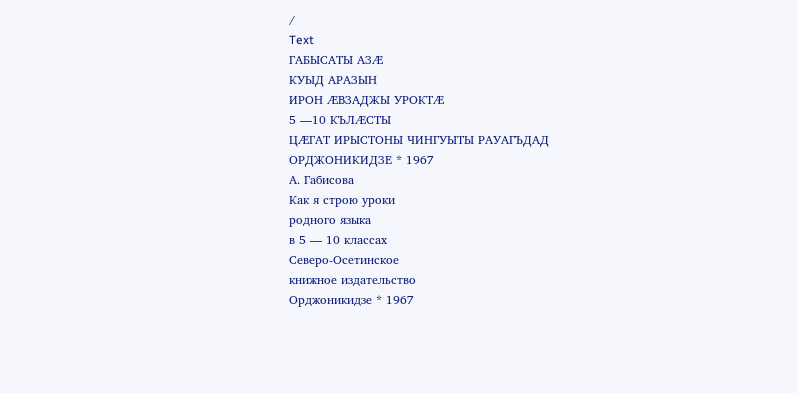/
Text
ГАБЫСАТЫ АЗÆ
КУЫД АРАЗЫН
ИРОН ÆВЗАДЖЫ УРОКТÆ
5 —10 КЪЛÆСТЫ
ЦÆГАТ ИРЫСТОНЫ ЧИНГУЫТЫ РАУАГЪДАД
ОРДЖОНИКИДЗЕ * 1967
А. Габисова
Как я строю уроки
родного языка
в 5 — 10 классах
Северо-Осетинское
книжное издательство
Орджоникидзе * 1967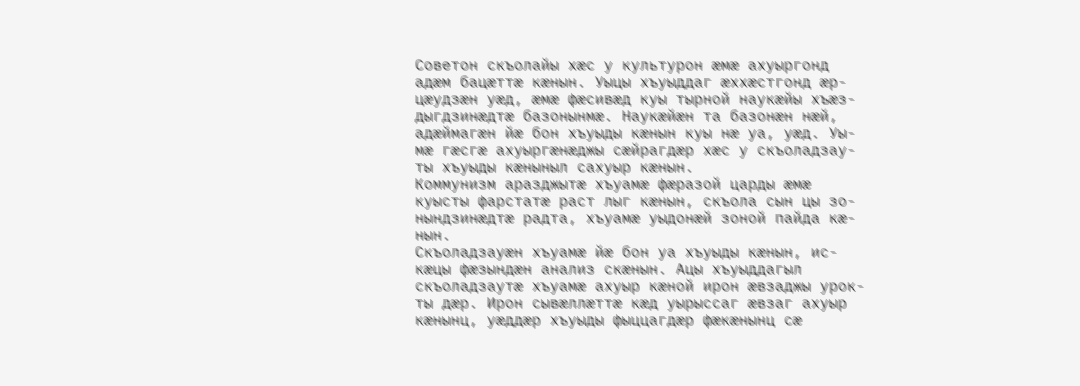Советон скъолайы хæс у культурон æмæ ахуыргонд
адæм бацæттæ кæнын. Уыцы хъуыддаг æххæстгонд æр-
цæудзæн уæд, æмæ фæсивæд куы тырной наукæйы хъæз-
дыгдзинæдтæ базонынмæ. Наукæйæн та базонæн нæй,
адæймагæн йæ бон хъуыды кæнын куы нæ уа, уæд. Уы-
мæ гæсгæ ахуыргæнæджы сæйрагдæр хæс у скъоладзау-
ты хъуыды кæныныл сахуыр кæнын.
Коммунизм аразджытæ хъуамæ фæразой царды æмæ
куысты фарстатæ раст лыг кæнын, скъола сын цы зо-
нындзинæдтæ радта, хъуамæ уыдонæй зоной пайда кæ-
нын.
Скъоладзауæн хъуамæ йæ бон уа хъуыды кæнын, ис-
кæцы фæзындæн анализ скæнын. Ацы хъуыддагыл
скъоладзаутæ хъуамæ ахуыр кæной ирон æвзаджы урок-
ты дæр. Ирон сывæллæттæ кæд уырыссаг æвзаг ахуыр
кæнынц, уæддæр хъуыды фыццагдæр фæкæнынц сæ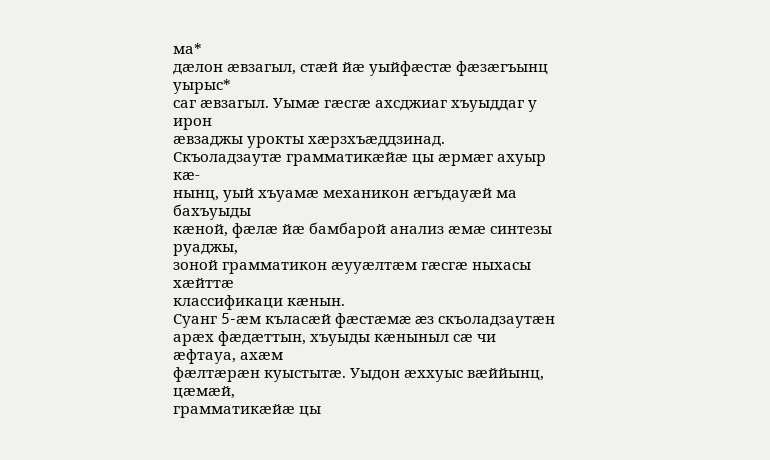ма*
дæлон æвзагыл, стæй йæ уыйфæстæ фæзæгъынц уырыс*
саг æвзагыл. Уымæ гæсгæ ахсджиаг хъуыддаг у ирон
æвзаджы урокты хæрзхъæддзинад.
Скъоладзаутæ грамматикæйæ цы æрмæг ахуыр кæ-
нынц, уый хъуамæ механикон æгъдауæй ма бахъуыды
кæной, фæлæ йæ бамбарой анализ æмæ синтезы руаджы,
зоной грамматикон æууæлтæм гæсгæ ныхасы хæйттæ
классификаци кæнын.
Суанг 5-æм къласæй фæстæмæ æз скъоладзаутæн
арæх фæдæттын, хъуыды кæныныл сæ чи æфтауа, ахæм
фæлтæрæн куыстытæ. Уыдон æххуыс вæййынц, цæмæй,
грамматикæйæ цы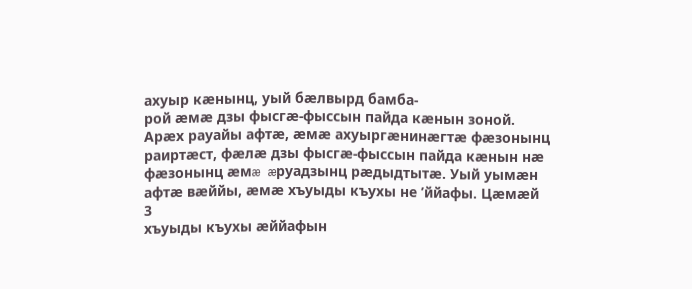ахуыр кæнынц, уый бæлвырд бамба-
рой æмæ дзы фысгæ-фыссын пайда кæнын зоной.
Арæх рауайы афтæ, æмæ ахуыргæнинæгтæ фæзонынц
раиртæст, фæлæ дзы фысгæ-фыссын пайда кæнын нæ
фæзонынц æмæ æруадзынц рæдыдтытæ. Уый уымæн
афтæ вæййы, æмæ хъуыды къухы не ’ййафы. Цæмæй
3
хъуыды къухы æййафын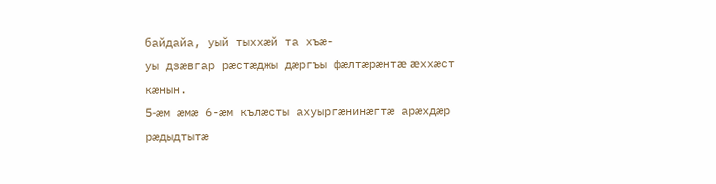байдайа, уый тыххæй та хъæ-
уы дзæвгар рæстæджы дæргъы фæлтæрæнтæ æххæст
кæнын.
5-æм æмæ 6-æм кълæсты ахуыргæнинæгтæ арæхдæр
рæдыдтытæ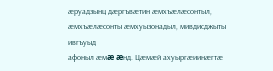æруадзынц дæргъвæтин æмхъæлæсонтыл,
æмхъæлæсонты æмхуызонадыл, мивдисджыты ивгъуыд
афоныл æмæ æнд. Цæмæй ахуыргæиинæгтæ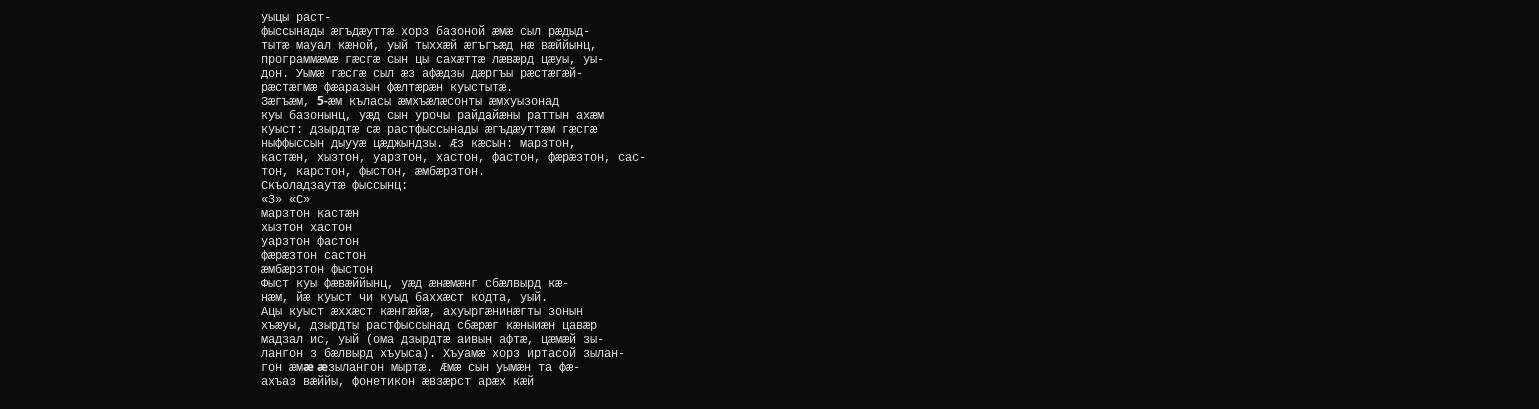уыцы раст-
фыссынады æгъдæуттæ хорз базоной æмæ сыл рæдыд-
тытæ мауал кæной, уый тыххæй æгъгъæд нæ вæййынц,
программæмæ гæсгæ сын цы сахæттæ лæвæрд цæуы, уы-
дон. Уымæ гæсгæ сыл æз афæдзы дæргъы рæстæгæй-
рæстæгмæ фæаразын фæлтæрæн куыстытæ.
Зæгъæм, 5-æм къласы æмхъæлæсонты æмхуызонад
куы базонынц, уæд сын урочы райдайæны раттын ахæм
куыст: дзырдтæ сæ растфыссынады æгъдæуттæм гæсгæ
ныффыссын дыууæ цæджындзы. Æз кæсын: марзтон,
кастæн, хызтон, уарзтон, хастон, фастон, фæрæзтон, сас-
тон, карстон, фыстон, æмбæрзтон.
Скъоладзаутæ фыссынц:
«3» «С»
марзтон кастæн
хызтон хастон
уарзтон фастон
фæрæзтон састон
æмбæрзтон фыстон
Фыст куы фæвæййынц, уæд æнæмæнг сбæлвырд кæ-
нæм, йæ куыст чи куыд баххæст кодта, уый.
Ацы куыст æххæст кæнгæйæ, ахуыргæнинæгты зонын
хъæуы, дзырдты растфыссынад сбæрæг кæныиæн цавæр
мадзал ис, уый (ома дзырдтæ аивын афтæ, цæмæй зы-
лангон з бæлвырд хъуыса). Хъуамæ хорз иртасой зылан-
гон æмæ æзылангон мыртæ. Æмæ сын уымæн та фæ-
ахъаз вæййы, фонетикон æвзæрст арæх кæй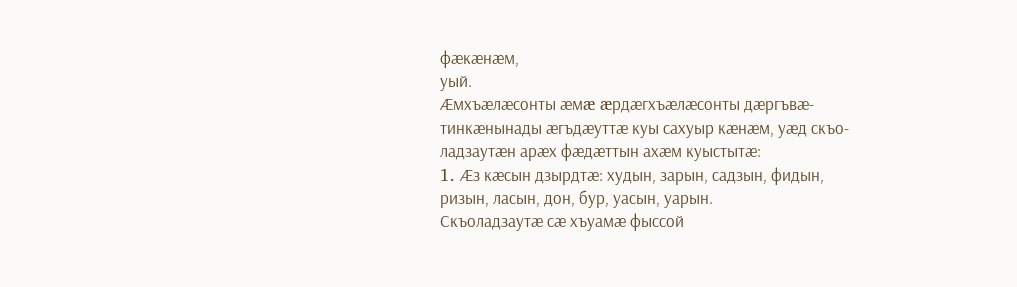фæкæнæм,
уый.
Æмхъæлæсонты æмæ æрдæгхъæлæсонты дæргъвæ-
тинкæнынады æгъдæуттæ куы сахуыр кæнæм, уæд скъо-
ладзаутæн арæх фæдæттын ахæм куыстытæ:
1. Æз кæсын дзырдтæ: худын, зарын, садзын, фидын,
ризын, ласын, дон, бур, уасын, уарын.
Скъоладзаутæ сæ хъуамæ фыссой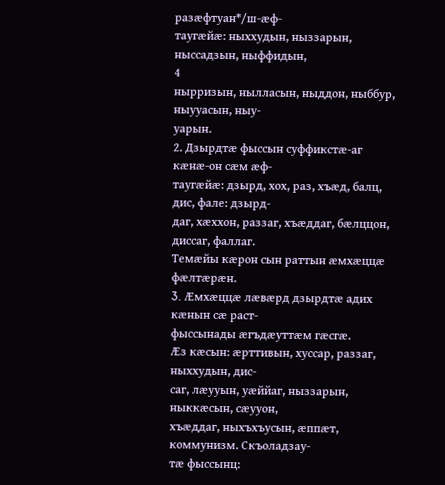разæфтуан*/ш-æф-
таугæйæ: ныххудын, ныззарын, ныссадзын, ныффидын,
4
нырризын, нылласын, ныддон, ныббур, ныууасын, ныу-
уарын.
2. Дзырдтæ фыссын суффикстæ-аг кæнæ-он сæм æф-
таугæйæ: дзырд, хох, раз, хъæд, балц, дис, фале: дзырд-
даг, хæххон, раззаг, хъæддаг, бæлццон, диссаг, фаллаг.
Темæйы кæрон сын раттын æмхæццæ фæлтæрæн.
3. Æмхæццæ лæвæрд дзырдтæ адих кæнын сæ раст-
фыссынады æгъдæуттæм гæсгæ.
Æз кæсын: æрттивын, хуссар, раззаг, ныххудын, дис-
саг, лæууын, уæййаг, ныззарын, ныккæсын, сæууон,
хъæддаг, ныхъхъусын, æппæт, коммунизм. Скъоладзау-
тæ фыссынц: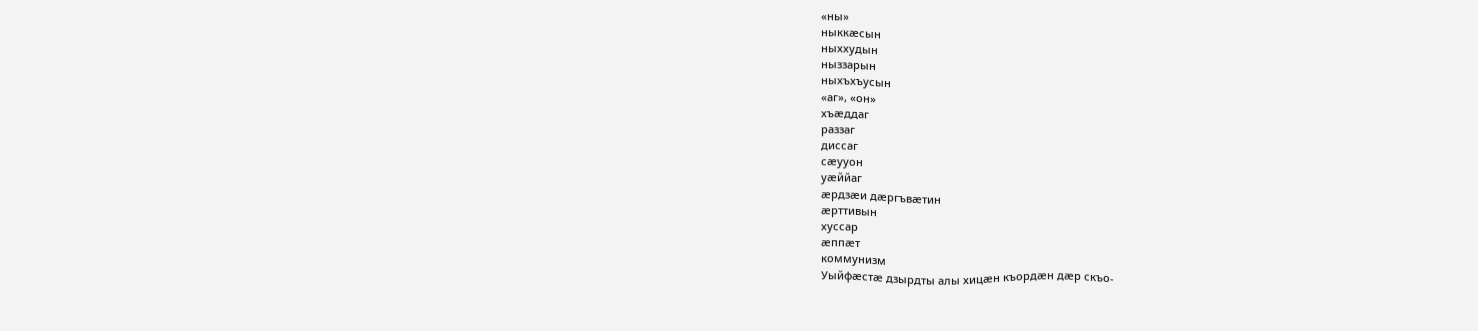«ны»
ныккæсын
ныххудын
ныззарын
ныхъхъусын
«аг», «он»
хъæддаг
раззаг
диссаг
сæууон
уæййаг
æрдзæи дæргъвæтин
æрттивын
хуссар
æппæт
коммунизм
Уыйфæстæ дзырдты алы хицæн къордæн дæр скъо-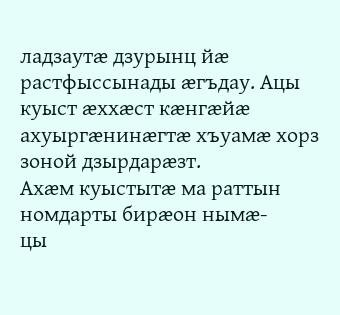ладзаутæ дзурынц йæ растфыссынады æгъдау. Ацы
куыст æххæст кæнгæйæ ахуыргæнинæгтæ хъуамæ хорз
зоной дзырдарæзт.
Ахæм куыстытæ ма раттын номдарты бирæон нымæ-
цы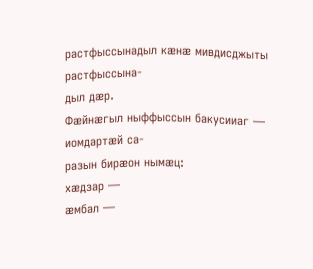растфыссынадыл кæнæ мивдисджыты растфыссына-
дыл дæр.
Фæйнæгыл ныффыссын бакусииаг — иомдартæй са-
разын бирæон нымæц:
хæдзар —
æмбал —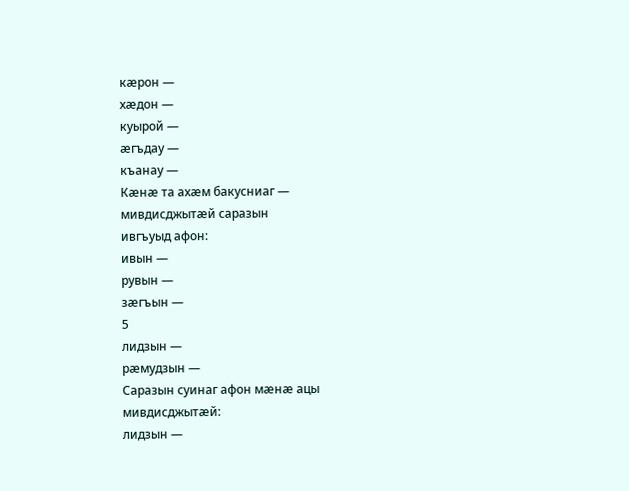кæрон —
хæдон —
куырой —
æгъдау —
къанау —
Кæнæ та ахæм бакусниаг — мивдисджытæй саразын
ивгъуыд афон:
ивын —
рувын —
зæгъын —
5
лидзын —
рæмудзын —
Саразын суинаг афон мæнæ ацы мивдисджытæй:
лидзын —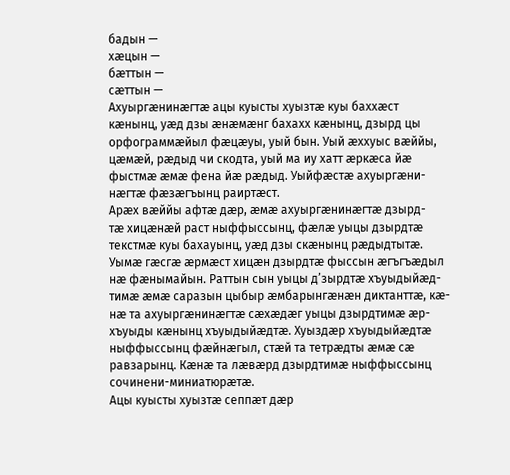бадын —
хæцын —
бæттын —
сæттын —
Ахуыргæнинæгтæ ацы куысты хуызтæ куы баххæст
кæнынц, уæд дзы æнæмæнг бахахх кæнынц, дзырд цы
орфограммæйыл фæцæуы, уый бын. Уый æххуыс вæййы,
цæмæй, рæдыд чи скодта, уый ма иу хатт æркæса йæ
фыстмæ æмæ фена йæ рæдыд. Уыйфæстæ ахуыргæни-
нæгтæ фæзæгъынц раиртæст.
Арæх вæййы афтæ дæр, æмæ ахуыргæнинæгтæ дзырд-
тæ хицæнæй раст ныффыссынц, фæлæ уыцы дзырдтæ
текстмæ куы бахауынц, уæд дзы скæнынц рæдыдтытæ.
Уымæ гæсгæ æрмæст хицæн дзырдтæ фыссын æгъгъæдыл
нæ фæнымайын. Раттын сын уыцы д’зырдтæ хъуыдыйæд-
тимæ æмæ саразын цыбыр æмбарынгæнæн диктанттæ, кæ-
нæ та ахуыргæнинæгтæ сæхæдæг уыцы дзырдтимæ æр-
хъуыды кæнынц хъуыдыйæдтæ. Хуыздæр хъуыдыйæдтæ
ныффыссынц фæйнæгыл, стæй та тетрæдты æмæ сæ
равзарынц. Кæнæ та лæвæрд дзырдтимæ ныффыссынц
сочинени-миниатюрæтæ.
Ацы куысты хуызтæ сеппæт дæр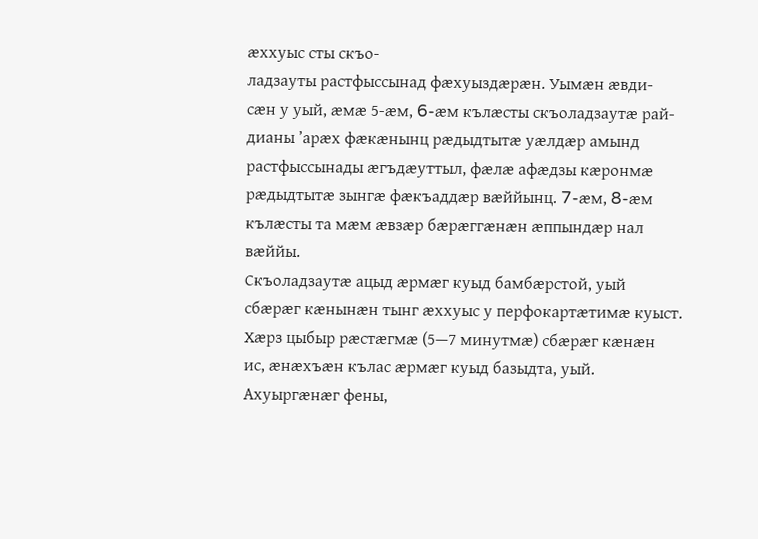æххуыс сты скъо-
ладзауты растфыссынад фæхуыздæрæн. Уымæн æвди-
сæн у уый, æмæ 5-æм, 6-æм кълæсты скъоладзаутæ рай-
дианы ’арæх фæкæнынц рæдыдтытæ уæлдæр амынд
растфыссынады æгъдæуттыл, фæлæ афæдзы кæронмæ
рæдыдтытæ зынгæ фæкъаддæр вæййынц. 7-æм, 8-æм
кълæсты та мæм æвзæр бæрæггæнæн æппындæр нал
вæййы.
Скъоладзаутæ ацыд æрмæг куыд бамбæрстой, уый
сбæрæг кæнынæн тынг æххуыс у перфокартæтимæ куыст.
Хæрз цыбыр рæстæгмæ (5—7 минутмæ) сбæрæг кæнæн
ис, æнæхъæн кълас æрмæг куыд базыдта, уый.
Ахуыргæнæг фены,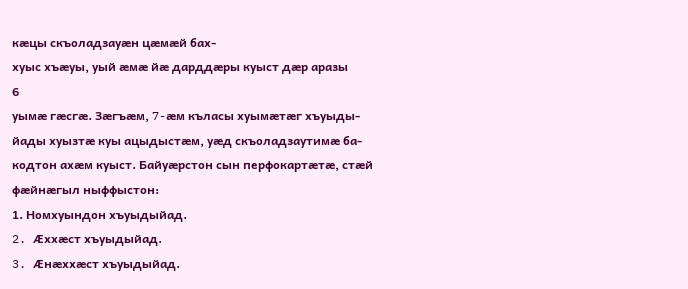кæцы скъоладзауæн цæмæй бах-
хуыс хъæуы, уый æмæ йæ дарддæры куыст дæр аразы
6
уымæ гæсгæ. Зæгъæм, 7-æм къласы хуымæтæг хъуыды-
йады хуызтæ куы ацыдыстæм, уæд скъоладзаутимæ ба-
кодтон ахæм куыст. Байуæрстон сын перфокартæтæ, стæй
фæйнæгыл ныффыстон:
1. Номхуындон хъуыдыйад.
2. Æххæст хъуыдыйад.
3. Æнæххæст хъуыдыйад.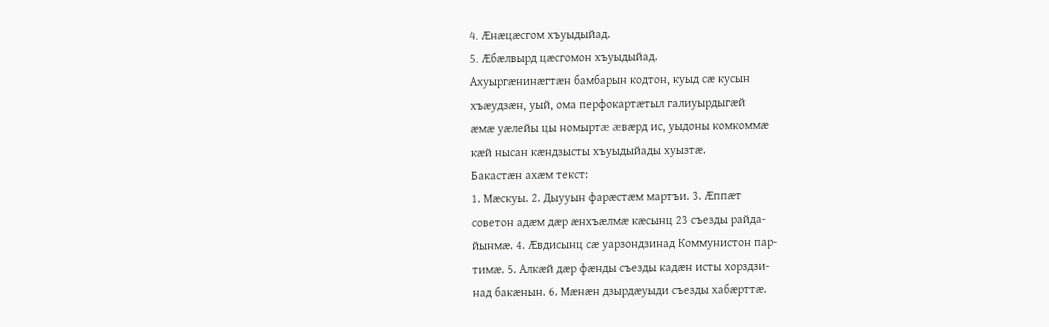4. Æнæцæсгом хъуыдыйад.
5. Æбæлвырд цæсгомон хъуыдыйад.
Ахуыргæнинæгтæн бамбарын кодтон, куыд сæ кусын
хъæудзæн, уый, ома перфокартæтыл галиуырдыгæй
æмæ уæлейы цы номыртæ æвæрд ис, уыдоны комкоммæ
кæй нысан кæндзысты хъуыдыйады хуызтæ.
Бакастæн ахæм текст:
1. Мæскуы. 2. Дыууын фарæстæм мартъи. 3. Æппæт
советон адæм дæр æнхъæлмæ кæсынц 23 съезды райда-
йынмæ. 4. Æвдисынц сæ уарзондзинад Коммунистон пар-
тимæ. 5. Алкæй дæр фæнды съезды кадæн исты хорздзи-
над бакæнын. 6. Мæнæн дзырдæуыди съезды хабæрттæ.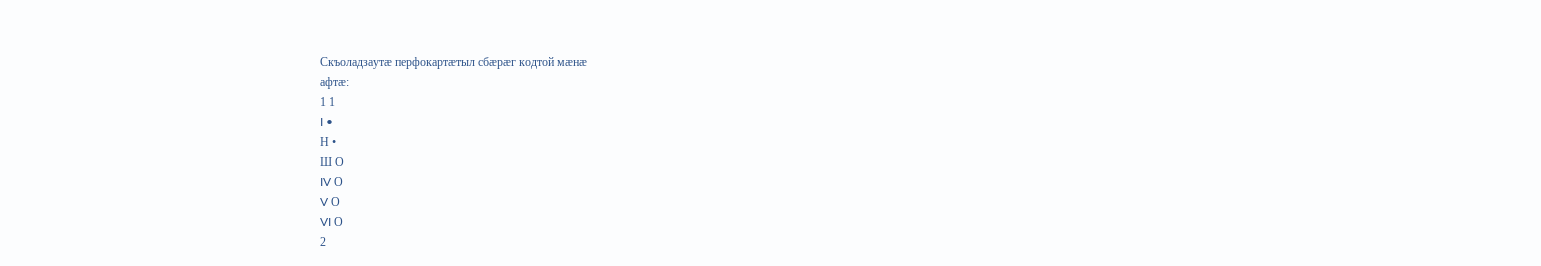Скъоладзаутæ перфокартæтыл сбæрæг кодтой мæнæ
афтæ:
1 1
I •
Н •
Ш О
IV О
V О
VI О
2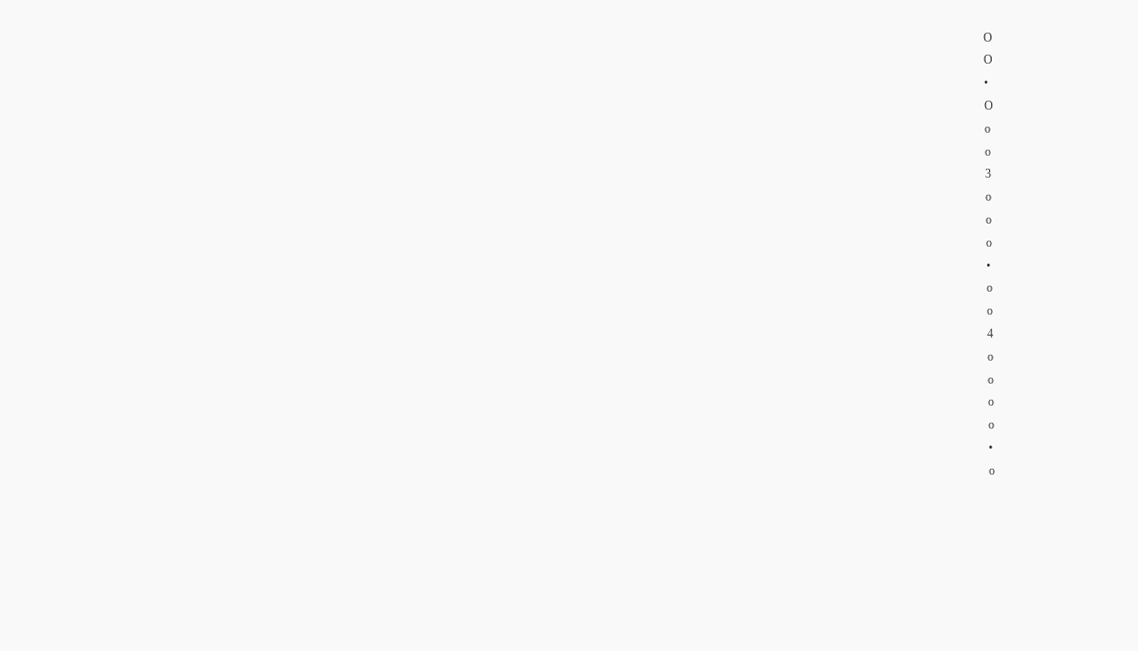О
О
•
О
о
о
3
о
о
о
•
о
о
4
о
о
о
о
•
о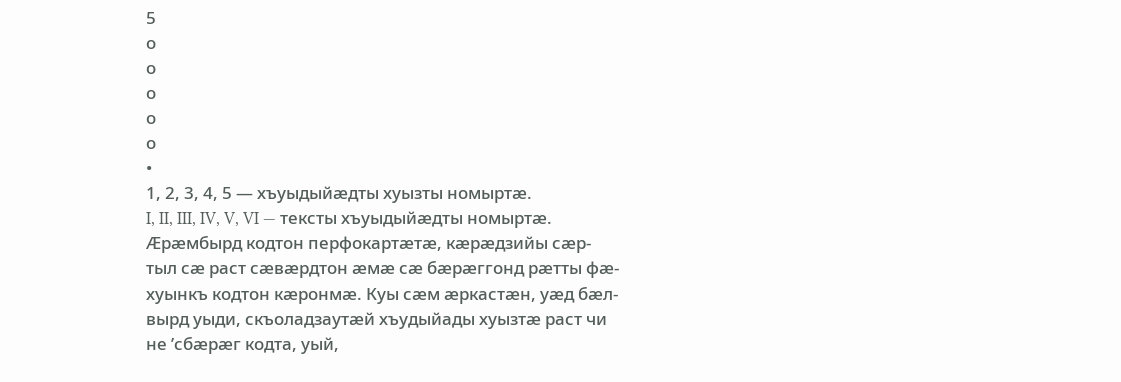5
о
о
о
о
о
•
1, 2, 3, 4, 5 — хъуыдыйæдты хуызты номыртæ.
I, II, III, IV, V, VI — тексты хъуыдыйæдты номыртæ.
Æрæмбырд кодтон перфокартæтæ, кæрæдзийы сæр-
тыл сæ раст сæвæрдтон æмæ сæ бæрæггонд рæтты фæ-
хуынкъ кодтон кæронмæ. Куы сæм æркастæн, уæд бæл-
вырд уыди, скъоладзаутæй хъудыйады хуызтæ раст чи
не ’сбæрæг кодта, уый,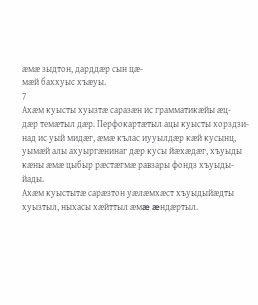æмæ зыдтон, дарддæр сын цæ-
мæй баххуыс хъæуы.
7
Ахæм куысты хуызтæ саразæн ис грамматикæйы æц-
дæр темæтыл дæр. Перфокартæтыл ацы куысты хорздзи-
над ис уый мидæг, æмæ кълас иууылдæр кæй кусынц,
уымæй алы ахуыргæнинаг дæр кусы йæхæдæг, хъуыды
кæны æмæ цыбыр рæстæгмæ равзары фондз хъуыды-
йады.
Ахæм куыстытæ сарæзтон уæлæмхæст хъуыдыйæдты
хуызтыл, ныхасы хæйттыл æмæ æндæртыл.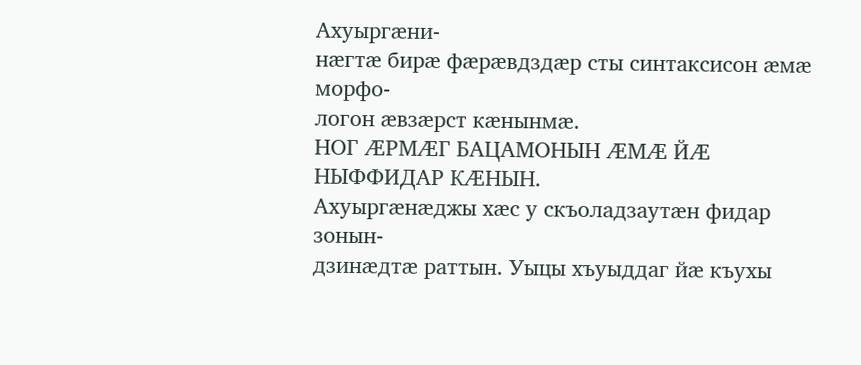Ахуыргæни-
нæгтæ бирæ фæрæвдздæр сты синтаксисон æмæ морфо-
логон æвзæрст кæнынмæ.
НОГ ÆРМÆГ БАЦАМОНЫН ÆМÆ ЙÆ
НЫФФИДАР КÆНЫН.
Ахуыргæнæджы хæс у скъоладзаутæн фидар зонын-
дзинæдтæ раттын. Уыцы хъуыддаг йæ къухы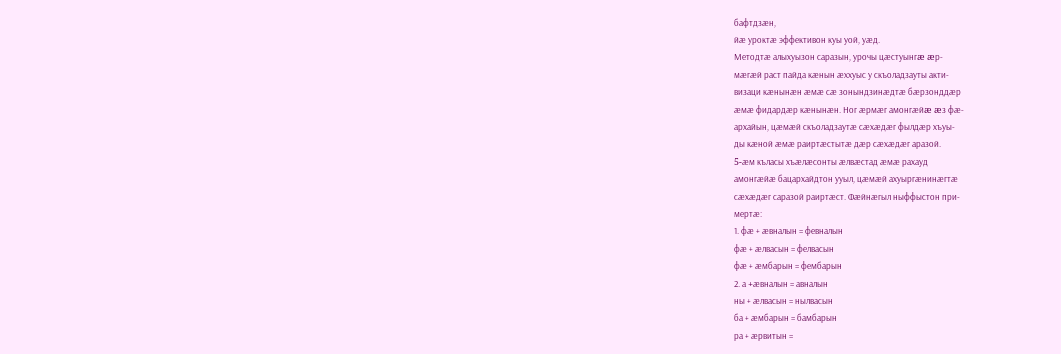бафтдзæн,
йæ уроктæ эффективон куы уой, уæд.
Методтæ алыхуызон саразын, урочы цæстуынгæ æр-
мæгæй раст пайда кæнын æххуыс у скъоладзауты акти-
визаци кæнынæн æмæ сæ зонындзинæдтæ бæрзонддæр
æмæ фидардæр кæнынæн. Ног æрмæг амонгæйæ æз фæ-
архайын, цæмæй скъоладзаутæ сæхæдæг фылдæр хъуы-
ды кæной æмæ раиртæстытæ дæр сæхæдæг аразой.
5-æм къласы хъæлæсонты æлвæстад æмæ рахауд
амонгæйæ бацархайдтон ууыл, цæмæй ахуыргæнинæгтæ
сæхæдæг саразой раиртæст. Фæйнæгыл ныффыстон при-
мертæ:
1. фæ + æвналын = февналын
фæ + æлвасын = фелвасын
фæ + æмбарын = фембарын
2. а +æвналын = авналын
ны + æлвасын = нылвасын
ба + æмбарын = бамбарын
ра + æрвитын =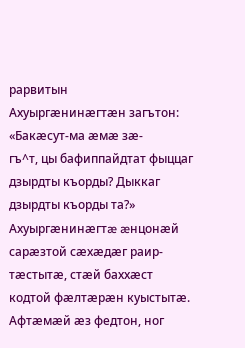рарвитын
Ахуыргæнинæгтæн загътон: «Бакæсут-ма æмæ зæ-
гъ^т, цы бафиппайдтат фыццаг дзырдты къорды? Дыккаг
дзырдты къорды та?»
Ахуыргæнинæгтæ æнцонæй сарæзтой сæхæдæг раир-
тæстытæ, стæй баххæст кодтой фæлтæрæн куыстытæ.
Афтæмæй æз федтон, ног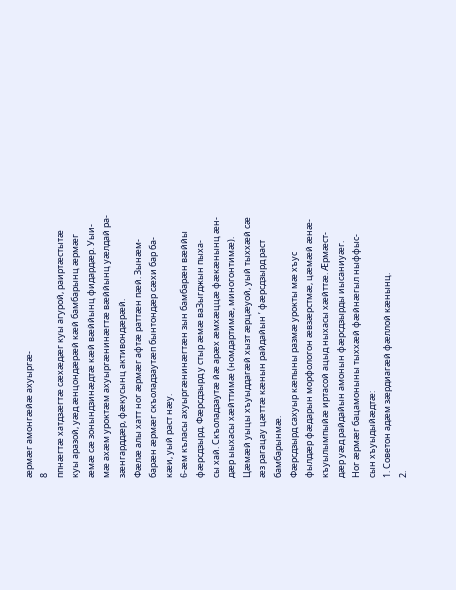æрмæг амонгæйæ ахуыргæ-
8
ппнæгтæ хатдзæгтæ сæхæдæг куы агурой, раиртæстытæ
куы аразой, уæд æнцондæрæй кæй бамбарынц æрмæг
æмæ сæ зонындзинæдтæ кæй вæййынц фидардæр. Уыи-
мæ ахæм уроктæм ахуыргæнинæгтæ вæййынц уæлдай ра-
зæнгарддæр, фæкусынц активондæрæй.
Фæлæ алы хатт ног æрмæг афтæ раттæн пæй. Зынæм-
барæн æрмæг скъоладзаутæп бынтондæр сæхи бар ба-
кæи, уый раст нæу.
6-æм къласы ахуыргæнинæгтæн зын бамбарæн вæййы
фæрсдзырд. Фæрсдзырд у стыр æмæ ваЗыгджын пыха-
сы хай. Скъоладзаутæ йæ арæх æмхæццæ фæкæнынц æн-
дæр ыыхасы хæйттимæ (номдартимæ, миногонтимæ).
Цæмæй уыцы хъуыддагæй хызт æрцæуой, уый тыххæй сæ
æз рагацау цæттæ кæнын райдайын ’ фæрсдзырд раст
бамбарынмæ.
Фæрсдзырд сахуыр кæпыны размæ урокты мæ хъус
фылдæр фæдарын морфологон æвзæрстмæ, цæмæй æнæ-
къуылымпыйæ иртасой ацыд ныхасы хæйттæ. Æрмæст-
дæр уæд райдайын амонын фæрсдзырды иысаниуæг.
Ног æрмæг бацамоныны тыххæй фæйнæгыл ныффыс-
сын хъуыдыйæдтæ:
1. Советон адæм зæрдиагæй фæллой кæнынц.
2.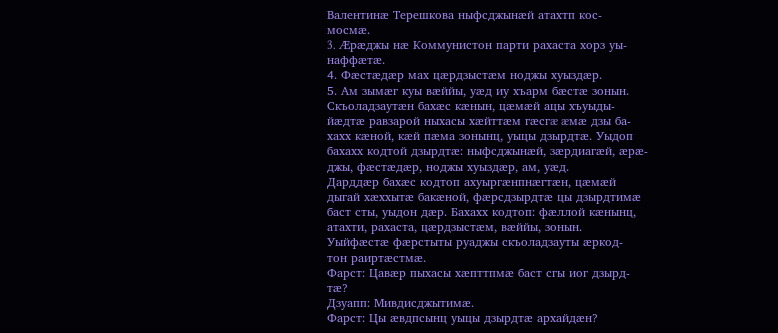Валентинæ Терешкова ныфсджынæй атахтп кос-
мосмæ.
3. Æрæджы нæ Коммунистон парти рахаста хорз уы-
наффæтæ.
4. Фæстæдæр мах цæрдзыстæм ноджы хуыздæр.
5. Ам зымæг куы вæййы, уæд иу хъарм бæстæ зонын.
Скъоладзаутæн бахæс кæнын, цæмæй ацы хъуыды-
йæдтæ равзарой ныхасы хæйттæм гæсгæ æмæ дзы ба-
хахх кæной, кæй пæма зонынц, уыцы дзырдтæ. Уыдоп
бахахх кодтой дзырдтæ: ныфсджынæй, зæрдиагæй, æрæ-
джы, фæстæдæр, ноджы хуыздæр, ам, уæд.
Дарддæр бахæс кодтоп ахуыргæнпнæгтæн, цæмæй
дыгай хæххытæ бакæной, фæрсдзырдтæ цы дзырдтимæ
баст сты, уыдон дæр. Бахахх кодтоп: фæллой кæнынц,
атахти, рахаста, цæрдзыстæм, вæййы, зонын.
Уыйфæстæ фæрстыты руаджы скъоладзауты æркод-
тон раиртæстмæ.
Фарст: Цавæр пыхасы хæпттпмæ баст сгы иог дзырд-
тæ?
Дзуапп: Мивдисджытимæ.
Фарст: Цы æвдпсынц уыцы дзырдтæ архайдæн?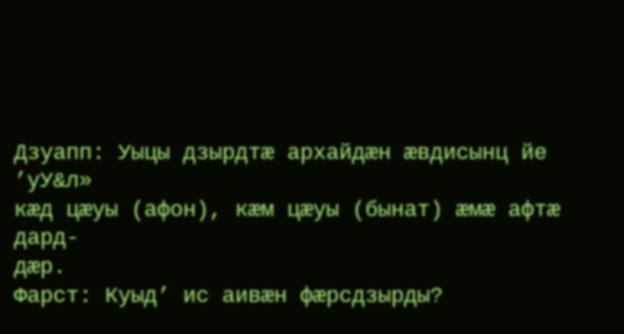Дзуапп: Уыцы дзырдтæ архайдæн æвдисынц йе ’уУ&л»
кæд цæуы (афон), кæм цæуы (бынат) æмæ афтæ дард-
дæр.
Фарст: Куыд’ ис аивæн фæрсдзырды?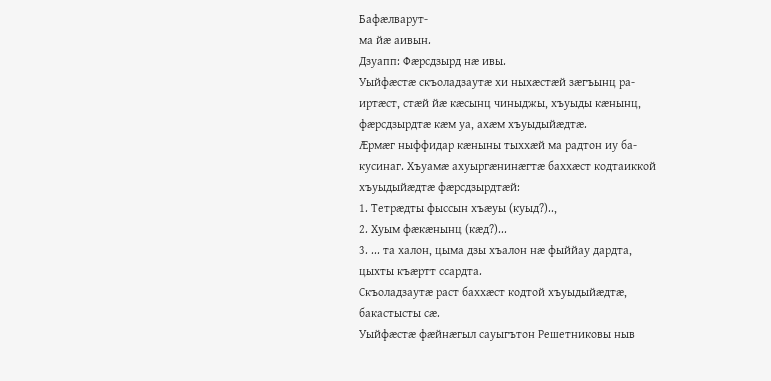Бафæлварут-
ма йæ аивын.
Дзуапп: Фæрсдзырд нæ ивы.
Уыйфæстæ скъоладзаутæ хи ныхæстæй зæгъынц ра-
иртæст, стæй йæ кæсынц чиныджы, хъуыды кæнынц,
фæрсдзырдтæ кæм уа, ахæм хъуыдыйæдтæ.
Æрмæг ныффидар кæныны тыххæй ма радтон иу ба-
кусинаг. Хъуамæ ахуыргæнинæгтæ баххæст кодтаиккой
хъуыдыйæдтæ фæрсдзырдтæй:
1. Тетрæдты фыссын хъæуы (куыд?)..,
2. Хуым фæкæнынц (кæд?)...
3. ... та халон, цыма дзы хъалон нæ фыййау дардта,
цыхты къæртт ссардта.
Скъоладзаутæ раст баххæст кодтой хъуыдыйæдтæ,
бакастысты сæ.
Уыйфæстæ фæйнæгыл сауыгътон Решетниковы ныв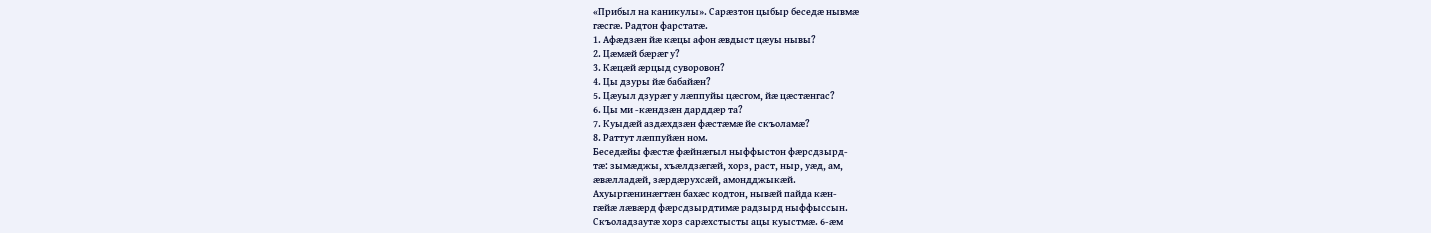«Прибыл на каникулы». Сарæзтон цыбыр беседæ нывмæ
гæсгæ. Радтон фарстатæ.
1. Афæдзæн йæ кæцы афон æвдыст цæуы нывы?
2. Цæмæй бæрæг у?
3. Кæцæй æрцыд суворовон?
4. Цы дзуры йæ бабайæн?
5. Цæуыл дзурæг у лæппуйы цæсгом, йæ цæстæнгас?
6. Цы ми -кæндзæн дарддæр та?
7. Куыдæй аздæхдзæн фæстæмæ йе скъоламæ?
8. Раттут лæппуйæн ном.
Беседæйы фæстæ фæйнæгыл ныффыстон фæрсдзырд-
тæ: зымæджы, хъæлдзæгæй, хорз, раст, ныр, уæд, ам,
æвæлладæй, зæрдæрухсæй, амондджыкæй.
Ахуыргæнинæгтæн бахæс кодтон, нывæй пайда кæн-
гæйæ лæвæрд фæрсдзырдтимæ радзырд ныффыссын.
Скъоладзаутæ хорз сарæхстысты ацы куыстмæ. 6-æм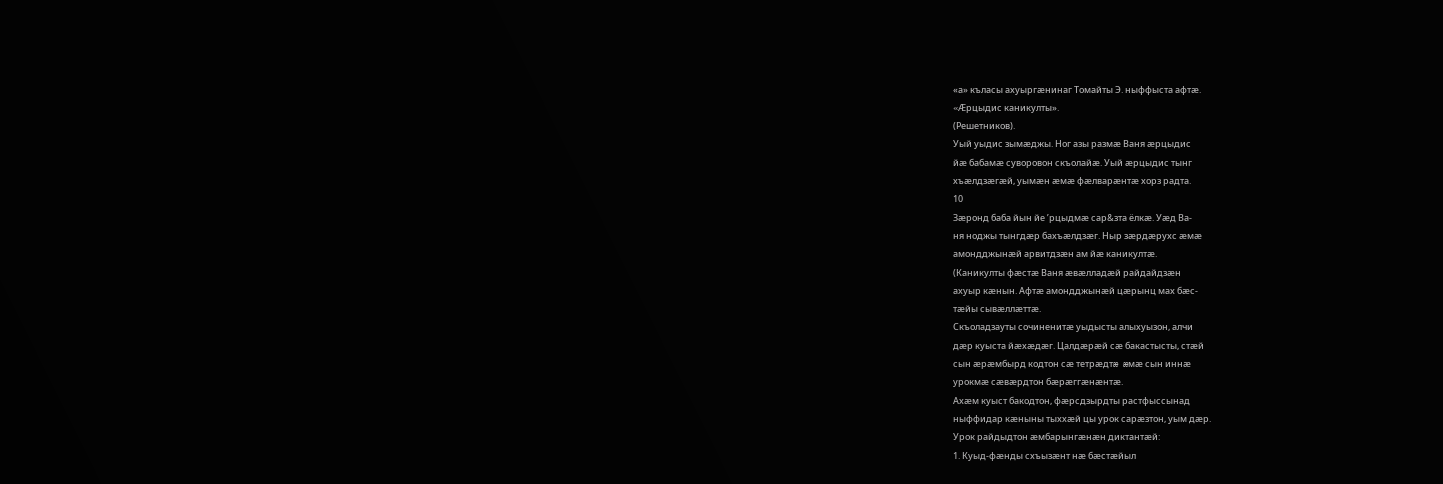«а» къласы ахуыргæнинаг Томайты Э. ныффыста афтæ.
«Æрцыдис каникулты».
(Решетников).
Уый уыдис зымæджы. Ног азы размæ Ваня æрцыдис
йæ бабамæ суворовон скъолайæ. Уый æрцыдис тынг
хъæлдзæгæй, уымæн æмæ фæлварæнтæ хорз радта.
10
Зæронд баба йын йе ’рцыдмæ сар&зта ёлкæ. Уæд Ва-
ня ноджы тынгдæр бахъæлдзæг. Ныр зæрдæрухс æмæ
амондджынæй арвитдзæн ам йæ каникултæ.
(Каникулты фæстæ Ваня æвæлладæй райдайдзæн
ахуыр кæнын. Афтæ амондджынæй цæрынц мах бæс-
тæйы сывæллæттæ.
Скъоладзауты сочиненитæ уыдысты алыхуызон, алчи
дæр куыста йæхæдæг. Цалдæрæй сæ бакастысты, стæй
сын æрæмбырд кодтон сæ тетрæдтæ æмæ сын иннæ
урокмæ сæвæрдтон бæрæггæнæнтæ.
Ахæм куыст бакодтон, фæрсдзырдты растфыссынад
ныффидар кæныны тыххæй цы урок сарæзтон, уым дæр.
Урок райдыдтон æмбарынгæнæн диктантæй:
1. Куыд-фæнды схъызæнт нæ бæстæйыл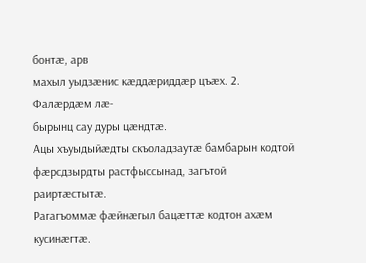бонтæ, арв
махыл уыдзæнис кæддæриддæр цъæх. 2. Фалæрдæм лæ-
бырынц сау дуры цæндтæ.
Ацы хъуыдыйæдты скъоладзаутæ бамбарын кодтой
фæрсдзырдты растфыссынад, загътой раиртæстытæ.
Рагагъоммæ фæйнæгыл бацæттæ кодтон ахæм
кусинæгтæ.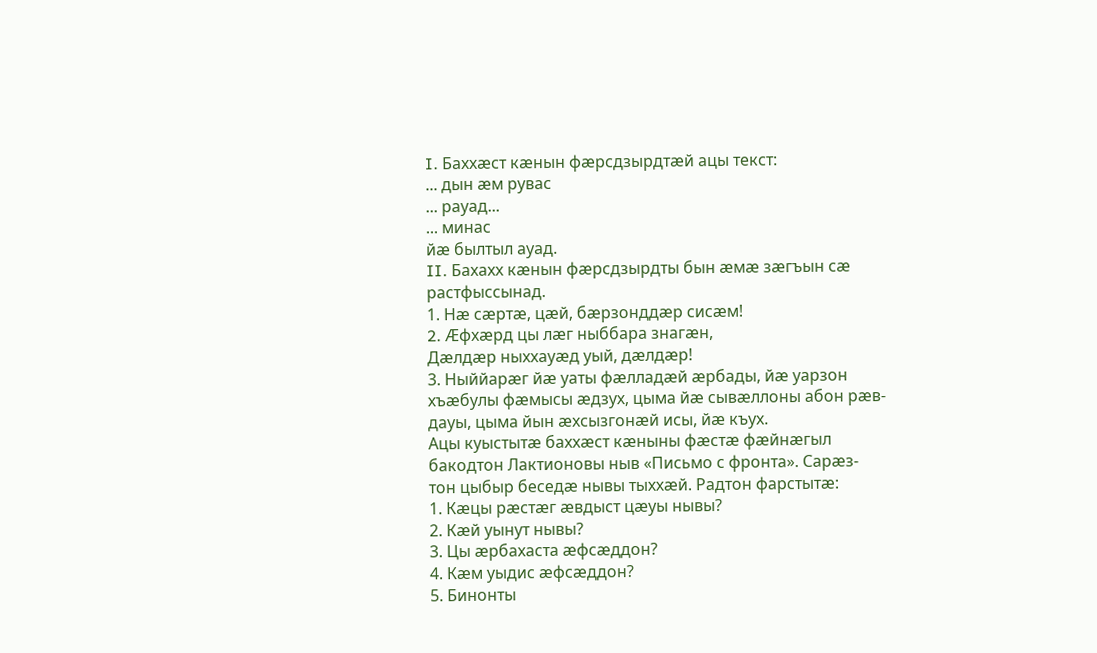I. Баххæст кæнын фæрсдзырдтæй ацы текст:
... дын æм рувас
... рауад...
... минас
йæ былтыл ауад.
II. Бахахх кæнын фæрсдзырдты бын æмæ зæгъын сæ
растфыссынад.
1. Нæ сæртæ, цæй, бæрзонддæр сисæм!
2. Æфхæрд цы лæг ныббара знагæн,
Дæлдæр ныххауæд уый, дæлдæр!
3. Ныййарæг йæ уаты фæлладæй æрбады, йæ уарзон
хъæбулы фæмысы æдзух, цыма йæ сывæллоны абон рæв-
дауы, цыма йын æхсызгонæй исы, йæ къух.
Ацы куыстытæ баххæст кæныны фæстæ фæйнæгыл
бакодтон Лактионовы ныв «Письмо с фронта». Сарæз-
тон цыбыр беседæ нывы тыххæй. Радтон фарстытæ:
1. Кæцы рæстæг æвдыст цæуы нывы?
2. Кæй уынут нывы?
3. Цы æрбахаста æфсæддон?
4. Кæм уыдис æфсæддон?
5. Бинонты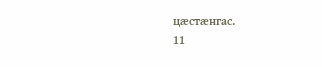цæстæнгас.
11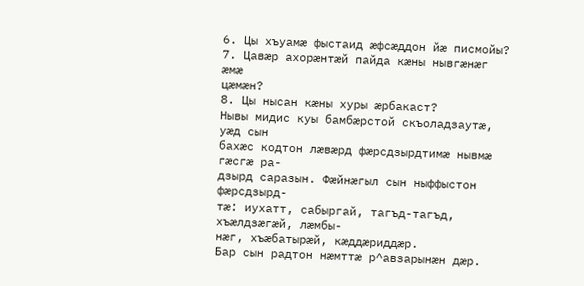6. Цы хъуамæ фыстаид æфсæддон йæ писмойы?
7. Цавæр ахорæнтæй пайда кæны нывгæнæг æмæ
цæмæн?
8. Цы нысан кæны хуры æрбакаст?
Нывы мидис куы бамбæрстой скъоладзаутæ, уæд сын
бахæс кодтон лæвæрд фæрсдзырдтимæ нывмæ гæсгæ ра-
дзырд саразын. Фæйнæгыл сын ныффыстон фæрсдзырд-
тæ: иухатт, сабыргай, тагъд-тагъд, хъæлдзæгæй, лæмбы-
нæг, хъæбатырæй, кæддæриддæр.
Бар сын радтон нæмттæ р^авзарынæн дæр.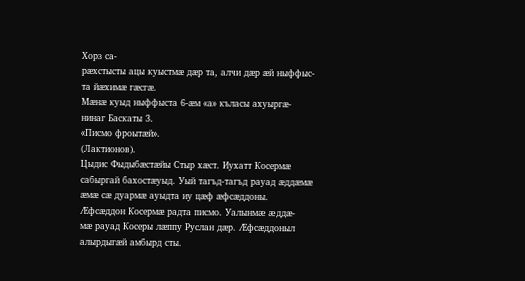Хорз са-
рæхстысты ацы куыстмæ дæр та, алчи дæр æй ныффыс-
та йæхимæ гæсгæ.
Мæнæ куыд ныффыста 6-æм «а» къласы ахуыргæ-
нинаг Баскаты 3.
«Писмо фроытæй».
(Лактионов).
Цыдис Фыдыбæстæйы Стыр хæст. Иухатт Косермæ
сабыргай бахостæуыд. Уый тагъд-тагъд рауад æддæмæ
æмæ сæ дуармæ ауыдта иу цæф æфсæддоны.
Æфсæддон Косермæ радта писмо. Уалынмæ æддæ-
мæ рауад Косеры лæппу Руслан дæр. Æфсæддоныл
алырдыгæй амбырд сты.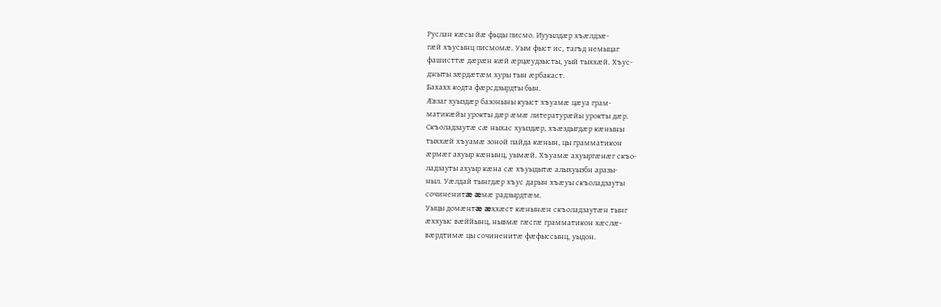Руслан кæсы йæ фыды писмо. Иууылдæр хъæлдзæ-
гæй хъусынц писмомæ. Уым фыст ис, тагъд немыцаг
фашисттæ дæрæн кæй æрцæудзысты, уый тыххæй. Хъус-
джыты зæрдæтæм хуры тын æрбакаст.
Бахахх кодта фæрсдзырдты бын.
Æвзаг хуыздæр базоныны куыст хъуамæ цæуа грам-
матикæйы урокты дæр æмæ литературæйы урокты дæр.
Скъоладзаутæ сæ ныхас хуыздæр, хъæздыгдæр кæныны
тыххæй хъуамæ зоной пайда кæнын, цы грамматикон
æрмæг ахуыр кæнынц, уымæй. Хъуамæ ахуыргæнæг скъо-
ладзауты ахуыр кæна сæ хъуыдытæ алыхуызбн аразы-
ныл. Уæлдай тынгдæр хъус дарын хъæуы скъоладзауты
сочиненитæ æмæ радзырдтæм.
Уыцы домæнтæ æххæст кæнынæн скъоладзаутæн тынг
æххуыс вæййынц, нывмæ гæсгæ грамматикон хæслæ-
вæрдтимæ цы сочиненитæ фæфыссынц, уыдон.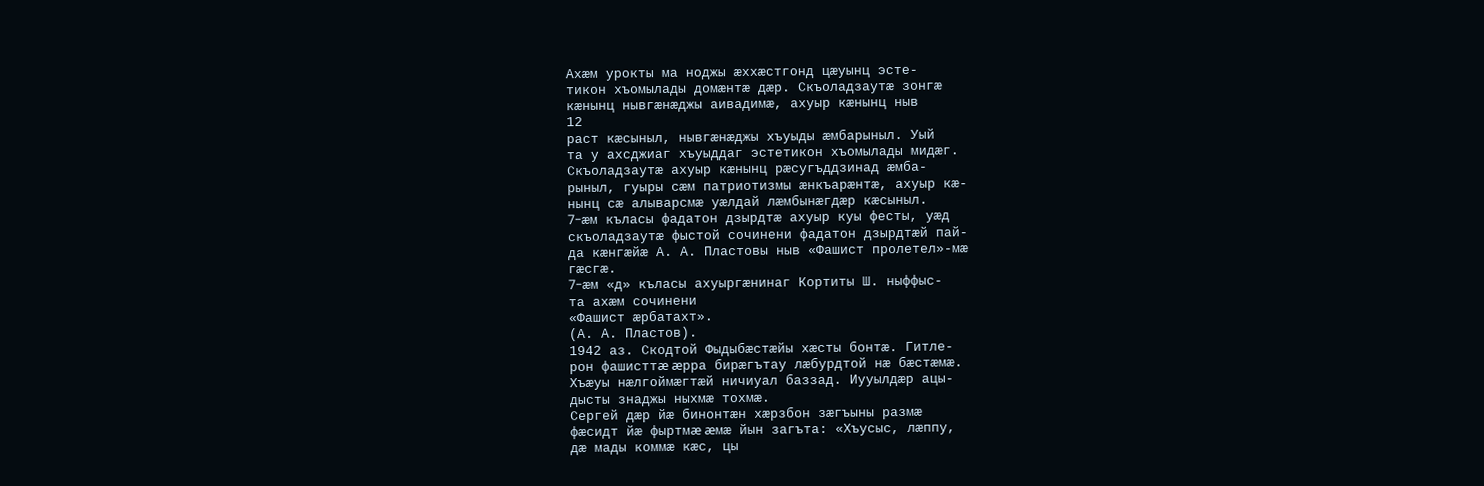Ахæм урокты ма ноджы æххæстгонд цæуынц эсте-
тикон хъомылады домæнтæ дæр. Скъоладзаутæ зонгæ
кæнынц нывгæнæджы аивадимæ, ахуыр кæнынц ныв
12
раст кæсыныл, нывгæнæджы хъуыды æмбарыныл. Уый
та у ахсджиаг хъуыддаг эстетикон хъомылады мидæг.
Скъоладзаутæ ахуыр кæнынц рæсугъддзинад æмба-
рыныл, гуыры сæм патриотизмы æнкъарæнтæ, ахуыр кæ-
нынц сæ алыварсмæ уæлдай лæмбынæгдæр кæсыныл.
7-æм къласы фадатон дзырдтæ ахуыр куы фесты, уæд
скъоладзаутæ фыстой сочинени фадатон дзырдтæй пай-
да кæнгæйæ А. А. Пластовы ныв «Фашист пролетел»-мæ
гæсгæ.
7-æм «д» къласы ахуыргæнинаг Кортиты Ш. ныффыс-
та ахæм сочинени
«Фашист æрбатахт».
(А. А. Пластов).
1942 аз. Скодтой Фыдыбæстæйы хæсты бонтæ. Гитле-
рон фашисттæ æрра бирæгътау лæбурдтой нæ бæстæмæ.
Хъæуы нæлгоймæгтæй ничиуал баззад. Иууылдæр ацы-
дысты знаджы ныхмæ тохмæ.
Сергей дæр йæ бинонтæн хæрзбон зæгъыны размæ
фæсидт йæ фыртмæ æмæ йын загъта: «Хъусыс, лæппу,
дæ мады коммæ кæс, цы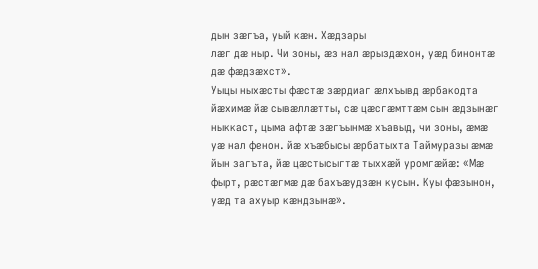дын зæгъа, уый кæн. Хæдзары
лæг дæ ныр. Чи зоны, æз нал æрыздæхон, уæд бинонтæ
дæ фæдзæхст».
Уыцы ныхæсты фæстæ зæрдиаг æлхъывд æрбакодта
йæхимæ йæ сывæллæтты, сæ цæсгæмттæм сын æдзынæг
ныккаст, цыма афтæ зæгъынмæ хъавыд, чи зоны, æмæ
уæ нал фенон. йæ хъæбысы æрбатыхта Таймуразы æмæ
йын загъта, йæ цæстысыгтæ тыххæй уромгæйæ: «Мæ
фырт, рæстæгмæ дæ бахъæудзæн кусын. Куы фæзынон,
уæд та ахуыр кæндзынæ».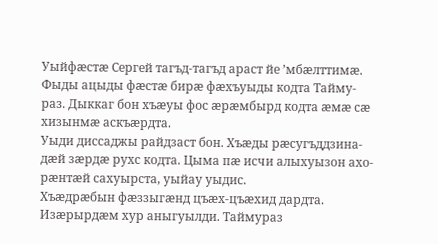Уыйфæстæ Сергей тагъд-тагъд араст йе ’мбæлттимæ.
Фыды ацыды фæстæ бирæ фæхъуыды кодта Тайму-
раз. Дыккаг бон хъæуы фос æрæмбырд кодта æмæ сæ
хизынмæ аскъæрдта.
Уыди диссаджы райдзаст бон. Хъæды рæсугъддзина-
дæй зæрдæ рухс кодта. Цыма пæ исчи алыхуызон ахо-
рæнтæй сахуырста, уыйау уыдис.
Хъæдрæбын фæззыгæнд цъæх-цъæхид дардта.
Изæрырдæм хур аныгуылди. Таймураз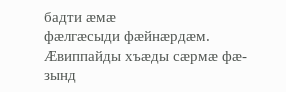бадти æмæ
фæлгæсыди фæйнæрдæм. Æвиппайды хъæды сæрмæ фæ-
зынд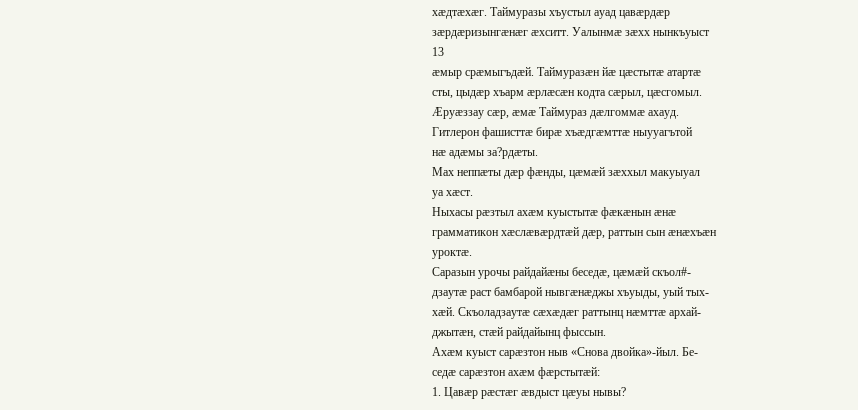хæдтæхæг. Таймуразы хъустыл ауад цавæрдæр
зæрдæризынгæнæг æхситт. Уалынмæ зæхх нынкъуыст
13
æмыр срæмыгъдæй. Таймуразæн йæ цæстытæ атартæ
сты, цыдæр хъарм æрлæсæн кодта сæрыл, цæсгомыл.
Æруæззау сæр, æмæ Таймураз дæлгоммæ ахауд.
Гитлерон фашисттæ бирæ хъæдгæмттæ ныууагътой
нæ адæмы за?рдæты.
Мах неппæты дæр фæнды, цæмæй зæххыл макуыуал
уа хæст.
Ныхасы рæзтыл ахæм куыстытæ фæкæнын æнæ
грамматикон хæслæвæрдтæй дæр, раттын сын æнæхъæн
уроктæ.
Саразын урочы райдайæны беседæ, цæмæй скъол#-
дзаутæ раст бамбарой нывгæнæджы хъуыды, уый тых-
хæй. Скъоладзаутæ сæхæдæг раттынц нæмттæ архай-
джытæн, стæй райдайынц фыссын.
Ахæм куыст сарæзтон ныв «Снова двойка»-йыл. Бе-
седæ сарæзтон ахæм фæрстытæй:
1. Цавæр рæстæг æвдыст цæуы нывы?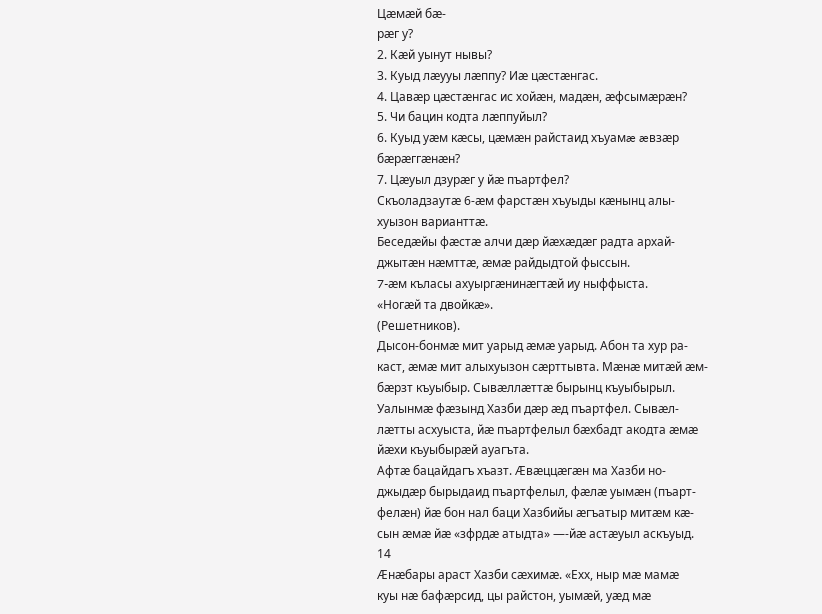Цæмæй бæ-
рæг у?
2. Кæй уынут нывы?
3. Куыд лæууы лæппу? Иæ цæстæнгас.
4. Цавæр цæстæнгас ис хойæн, мадæн, æфсымæрæн?
5. Чи бацин кодта лæппуйыл?
6. Куыд уæм кæсы, цæмæн райстаид хъуамæ æвзæр
бæрæггæнæн?
7. Цæуыл дзурæг у йæ пъартфел?
Скъоладзаутæ 6-æм фарстæн хъуыды кæнынц алы-
хуызон варианттæ.
Беседæйы фæстæ алчи дæр йæхæдæг радта архай-
джытæн нæмттæ, æмæ райдыдтой фыссын.
7-æм къласы ахуыргæнинæгтæй иу ныффыста.
«Ногæй та двойкæ».
(Решетников).
Дысон-бонмæ мит уарыд æмæ уарыд. Абон та хур ра-
каст, æмæ мит алыхуызон сæрттывта. Мæнæ митæй æм-
бæрзт къуыбыр. Сывæллæттæ бырынц къуыбырыл.
Уалынмæ фæзынд Хазби дæр æд пъартфел. Сывæл-
лæтты асхуыста, йæ пъартфелыл бæхбадт акодта æмæ
йæхи къуыбырæй ауагъта.
Афтæ бацайдагъ хъазт. Æвæццæгæн ма Хазби но-
джыдæр бырыдаид пъартфелыл, фæлæ уымæн (пъарт-
фелæн) йæ бон нал баци Хазбийы æгъатыр митæм кæ-
сын æмæ йæ «зфрдæ атыдта» —-йæ астæуыл аскъуыд.
14
Æнæбары араст Хазби сæхимæ. «Ехх, ныр мæ мамæ
куы нæ бафæрсид, цы райстон, уымæй, уæд мæ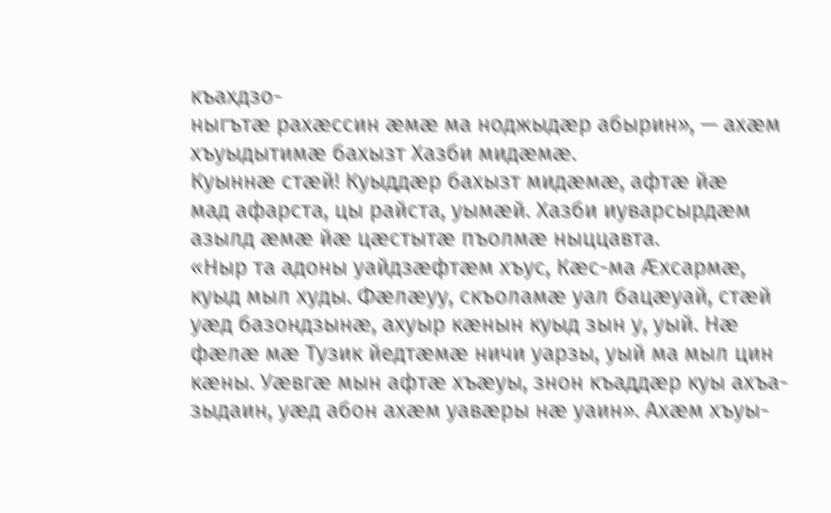къахдзо-
ныгътæ рахæссин æмæ ма ноджыдæр абырин», — ахæм
хъуыдытимæ бахызт Хазби мидæмæ.
Куыннæ стæй! Куыддæр бахызт мидæмæ, афтæ йæ
мад афарста, цы райста, уымæй. Хазби иуварсырдæм
азылд æмæ йæ цæстытæ пъолмæ ныццавта.
«Ныр та адоны уайдзæфтæм хъус, Кæс-ма Æхсармæ,
куыд мыл худы. Фæлæуу, скъоламæ уал бацæуай, стæй
уæд базондзынæ, ахуыр кæнын куыд зын у, уый. Нæ
фæлæ мæ Тузик йедтæмæ ничи уарзы, уый ма мыл цин
кæны. Уæвгæ мын афтæ хъæуы, знон къаддæр куы ахъа-
зыдаин, уæд абон ахæм уавæры нæ уаин». Ахæм хъуы-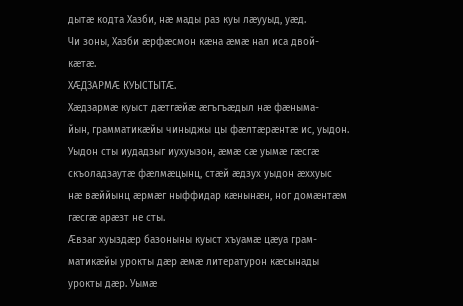дытæ кодта Хазби, нæ мады раз куы лæууыд, уæд.
Чи зоны, Хазби æрфæсмон кæна æмæ нал иса двой-
кæтæ.
ХÆДЗАРМÆ КУЫСТЫТÆ.
Хæдзармæ куыст дæтгæйæ æгъгъæдыл нæ фæныма-
йын, грамматикæйы чиныджы цы фæлтæрæнтæ ис, уыдон.
Уыдон сты иудадзыг иухуызон, æмæ сæ уымæ гæсгæ
скъоладзаутæ фæлмæцынц, стæй æдзух уыдон æххуыс
нæ вæййынц æрмæг ныффидар кæнынæн, ног домæнтæм
гæсгæ арæзт не сты.
Æвзаг хуыздæр базоныны куыст хъуамæ цæуа грам-
матикæйы урокты дæр æмæ литературон кæсынады
урокты дæр. Уымæ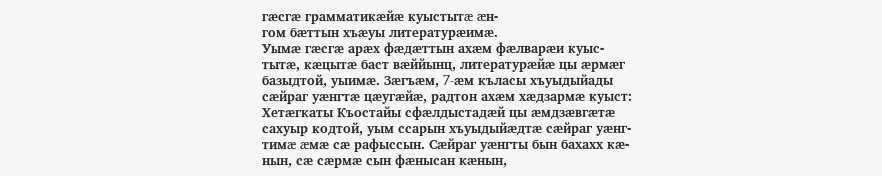гæсгæ грамматикæйæ куыстытæ æн-
гом бæттын хъæуы литературæимæ.
Уымæ гæсгæ арæх фæдæттын ахæм фæлварæи куыс-
тытæ, кæцытæ баст вæййынц, литературæйæ цы æрмæг
базыдтой, уыимæ. Зæгъæм, 7-æм къласы хъуыдыйады
сæйраг уæнгтæ цæугæйæ, радтон ахæм хæдзармæ куыст:
Хетæгкаты Къостайы сфæлдыстадæй цы æмдзæвгæтæ
сахуыр кодтой, уым ссарын хъуыдыйæдтæ сæйраг уæнг-
тимæ æмæ сæ рафыссын. Сæйраг уæнгты бын бахахх кæ-
нын, сæ сæрмæ сын фæнысан кæнын,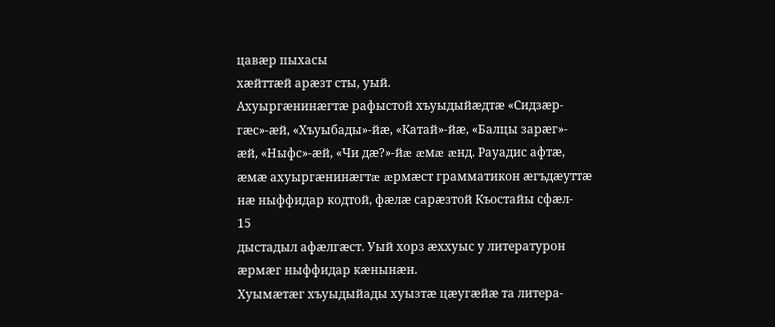цавæр пыхасы
хæйттæй арæзт сты, уый.
Ахуыргæнинæгтæ рафыстой хъуыдыйæдтæ «Сидзæр-
гæс»-æй, «Хъуыбады»-йæ, «Катай»-йæ, «Балцы зарæг»-
æй, «Ныфс»-æй, «Чи дæ?»-йæ æмæ æнд. Рауадис афтæ,
æмæ ахуыргæнинæгтæ æрмæст грамматикон æгъдæуттæ
нæ ныффидар кодтой, фæлæ сарæзтой Къостайы сфæл-
15
дыстадыл афæлгæст. Уый хорз æххуыс у литературон
æрмæг ныффидар кæнынæн.
Хуымæтæг хъуыдыйады хуызтæ цæугæйæ та литера-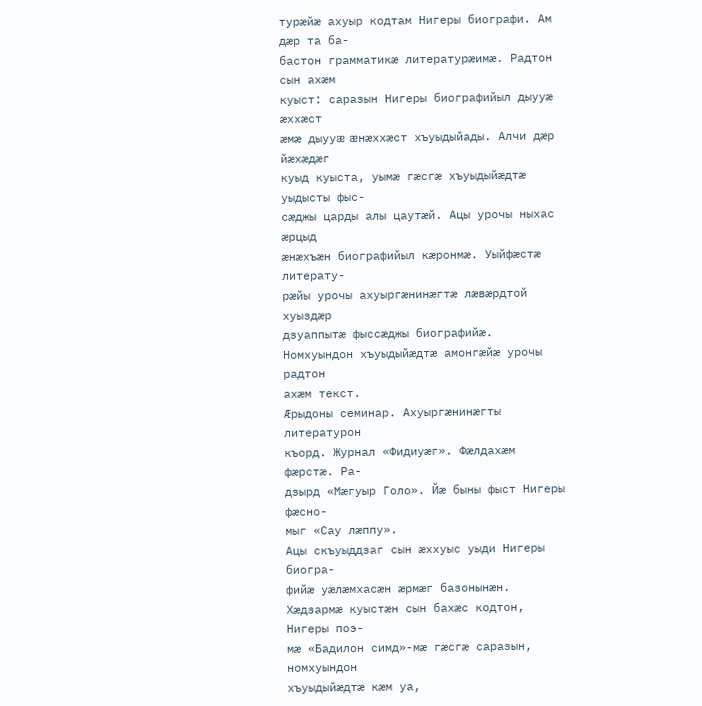турæйæ ахуыр кодтам Нигеры биографи. Ам дæр та ба-
бастон грамматикæ литературæимæ. Радтон сын ахæм
куыст: саразын Нигеры биографийыл дыууæ æххæст
æмæ дыууæ æнæххæст хъуыдыйады. Алчи дæр йæхæдæг
куыд куыста, уымæ гæсгæ хъуыдыйæдтæ уыдысты фыс-
сæджы царды алы цаутæй. Ацы урочы ныхас æрцыд
æнæхъæн биографийыл кæронмæ. Уыйфæстæ литерату-
рæйы урочы ахуыргæнинæгтæ лæвæрдтой хуыздæр
дзуаппытæ фыссæджы биографийæ.
Номхуындон хъуыдыйæдтæ амонгæйæ урочы радтон
ахæм текст.
Æрыдоны семинар. Ахуыргæнинæгты литературон
къорд. Журнал «Фидиуæг». Фæлдахæм фæрстæ. Ра-
дзырд «Мæгуыр Голо». Йæ быны фыст Нигеры фæсно-
мыг «Сау лæппу».
Ацы скъуыддзаг сын æххуыс уыди Нигеры биогра-
фийæ уæлæмхасæн æрмæг базонынæн.
Хæдзармæ куыстæн сын бахæс кодтон, Нигеры поэ-
мæ «Бадилон симд»-мæ гæсгæ саразын, номхуындон
хъуыдыйæдтæ кæм уа,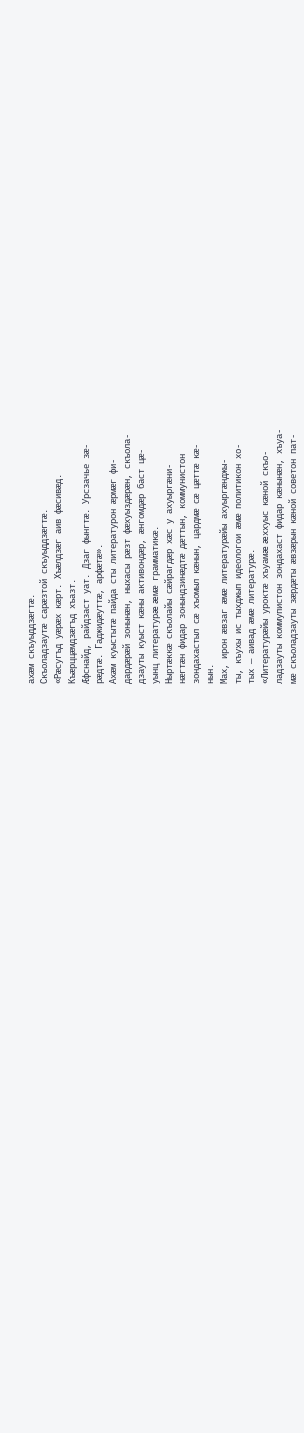ахæм скъуыддзæгтæ.
Скъоладзаутæ сарæзтой скъуыддзæгтæ.
«Рæсугъд уæрæх кæрт. Хъæлдзæг аив фæсивæд.
Къæрццæмдзæгъд хъазт.
Æфснайд, райдзаст уат. Дзаг фынгтæ. Урсзачье зæ-
рæдтæ. Гаджидæуттæ, арфæтæ».
Ахæм куыстытæ пайда сты литературон æрмæг фи-
дардæрæй зонынæн, ныхасы рæзт фæхуыздæрæн, скъола-
дзауты куыст кæны активондæр, æнгомдæр баст цæ-
уынц литературæ æмæ грамматикæ.
Ныртæккæ скъолайы сæйрагдæр хæс у ахуыргæни-
нæгтæн фидар зонындзинæдтæ дæттын, коммунистон
зондахастыл сæ хъомыл кæнын, цардмæ сæ цæттæ кæ-
нын.
Мах, ирон æвзаг æмæ литературæйы ахуыргæнджы-
ты, къухы ис тыхджып идеологои æмæ политикон хо-
тых — аивад æмæ литературæ.
«Литературæйы уроктæ хъуамæ æххуыс кæной скъо-
ладзауты коммупистон зондахаст фидар кæнынæн, хъуа-
мæ скъоладзауты зæрдæты æвзæрын кæной советон пат-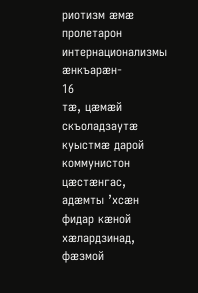риотизм æмæ пролетарон интернационализмы æнкъарæн-
16
тæ, цæмæй скъоладзаутæ куыстмæ дарой коммунистон
цæстæнгас, адæмты ’хсæн фидар кæной хæлардзинад,
фæзмой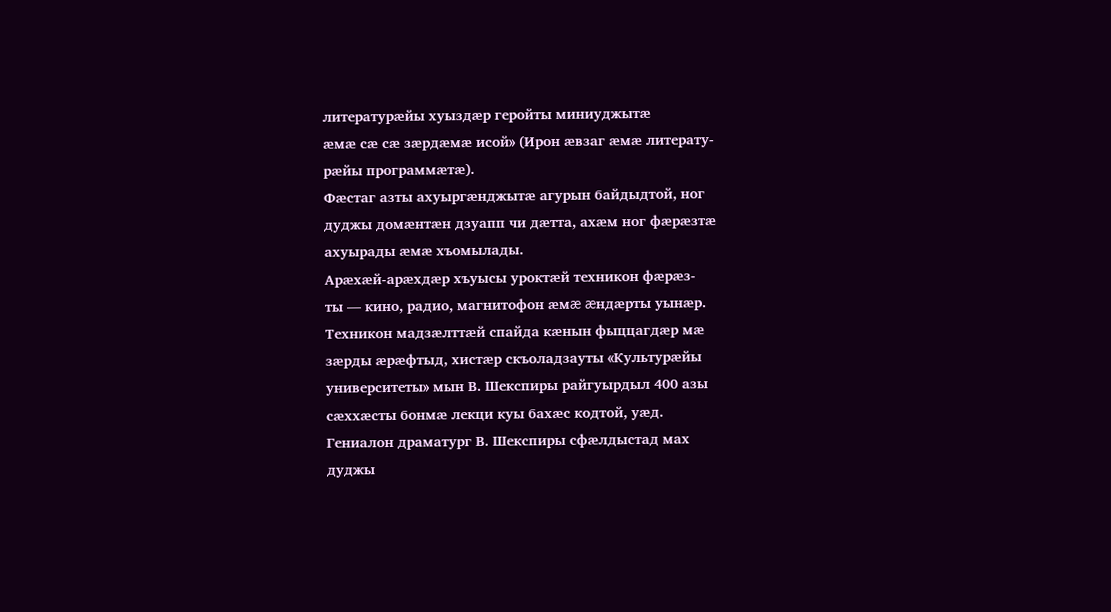литературæйы хуыздæр геройты миниуджытæ
æмæ сæ сæ зæрдæмæ исой» (Ирон æвзаг æмæ литерату-
рæйы программæтæ).
Фæстаг азты ахуыргæнджытæ агурын байдыдтой, ног
дуджы домæнтæн дзуапп чи дæтта, ахæм ног фæрæзтæ
ахуырады æмæ хъомылады.
Арæхæй-арæхдæр хъуысы уроктæй техникон фæрæз-
ты — кино, радио, магнитофон æмæ æндæрты уынæр.
Техникон мадзæлттæй спайда кæнын фыццагдæр мæ
зæрды æрæфтыд, хистæр скъоладзауты «Культурæйы
университеты» мын В. Шекспиры райгуырдыл 400 азы
сæххæсты бонмæ лекци куы бахæс кодтой, уæд.
Гениалон драматург В. Шекспиры сфæлдыстад мах
дуджы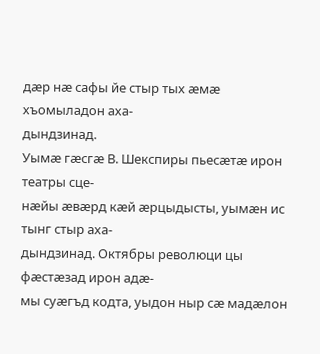дæр нæ сафы йе стыр тых æмæ хъомыладон аха-
дындзинад.
Уымæ гæсгæ В. Шекспиры пьесæтæ ирон театры сце-
нæйы æвæрд кæй æрцыдысты, уымæн ис тынг стыр аха-
дындзинад. Октябры революци цы фæстæзад ирон адæ-
мы суæгъд кодта, уыдон ныр сæ мадæлон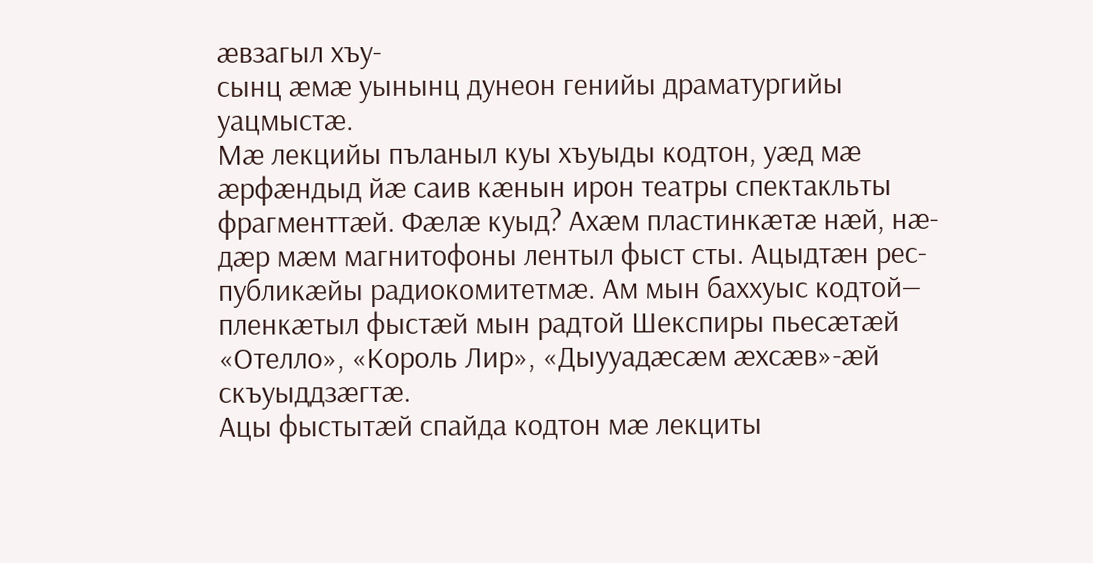æвзагыл хъу-
сынц æмæ уынынц дунеон генийы драматургийы
уацмыстæ.
Мæ лекцийы пъланыл куы хъуыды кодтон, уæд мæ
æрфæндыд йæ саив кæнын ирон театры спектакльты
фрагменттæй. Фæлæ куыд? Ахæм пластинкæтæ нæй, нæ-
дæр мæм магнитофоны лентыл фыст сты. Ацыдтæн рес-
публикæйы радиокомитетмæ. Ам мын баххуыс кодтой—
пленкæтыл фыстæй мын радтой Шекспиры пьесæтæй
«Отелло», «Король Лир», «Дыууадæсæм æхсæв»-æй
скъуыддзæгтæ.
Ацы фыстытæй спайда кодтон мæ лекциты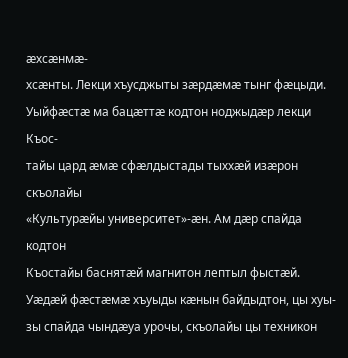æхсæнмæ-
хсæнты. Лекци хъусджыты зæрдæмæ тынг фæцыди.
Уыйфæстæ ма бацæттæ кодтон ноджыдæр лекци Къос-
тайы цард æмæ сфæлдыстады тыххæй изæрон скъолайы
«Культурæйы университет»-æн. Ам дæр спайда кодтон
Къостайы баснятæй магнитон лептыл фыстæй.
Уæдæй фæстæмæ хъуыды кæнын байдыдтон, цы хуы-
зы спайда чындæуа урочы, скъолайы цы техникон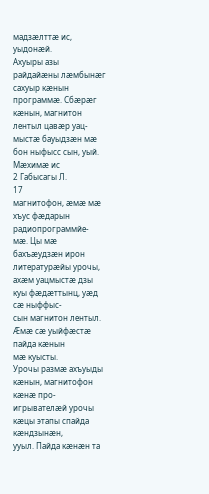мадзæлттæ ис, уыдонæй.
Ахуыры азы райдайæны лæмбынæг сахуыр кæнын
программæ. Сбæрæг кæнын, магнитон лентыл цавæр уац-
мыстæ бауыдзæн мæ бон ныфысс сын, уый. Мæхимæ ис
2 Габысагы Л.
17
магнитофон, æмæ мæ хъус фæдарын радиопрограммйе-
мæ. Цы мæ бахъæудзæн ирон литературæйы урочы,
ахæм уацмыстæ дзы куы фæдæттынц, уæд сæ ныффыс-
сын магнитон лентыл. Æмæ сæ уыйфæстæ пайда кæнын
мæ куысты.
Урочы размæ ахъуыды кæнын, магнитофон кæнæ про-
игрывателæй урочы кæцы этапы спайда кæндзынæн,
ууыл. Пайда кæнæн та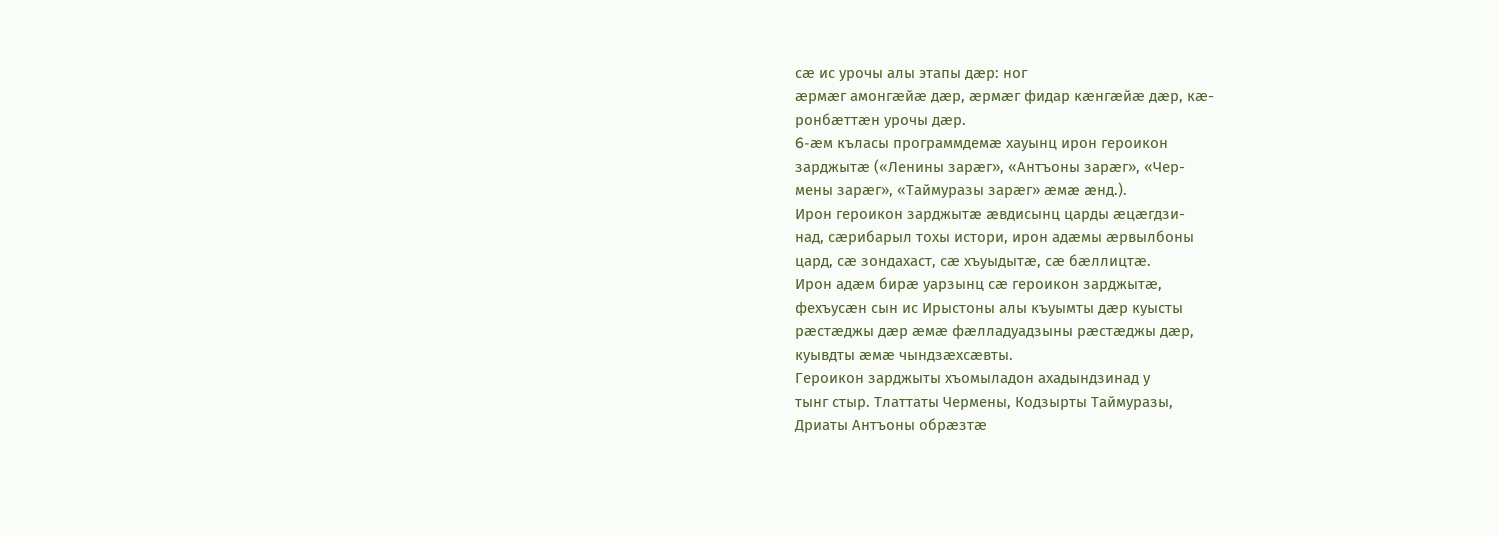сæ ис урочы алы этапы дæр: ног
æрмæг амонгæйæ дæр, æрмæг фидар кæнгæйæ дæр, кæ-
ронбæттæн урочы дæр.
6-æм къласы программдемæ хауынц ирон героикон
зарджытæ («Ленины зарæг», «Антъоны зарæг», «Чер-
мены зарæг», «Таймуразы зарæг» æмæ æнд.).
Ирон героикон зарджытæ æвдисынц царды æцæгдзи-
над, сæрибарыл тохы истори, ирон адæмы æрвылбоны
цард, сæ зондахаст, сæ хъуыдытæ, сæ бæллицтæ.
Ирон адæм бирæ уарзынц сæ героикон зарджытæ,
фехъусæн сын ис Ирыстоны алы къуымты дæр куысты
рæстæджы дæр æмæ фæлладуадзыны рæстæджы дæр,
куывдты æмæ чындзæхсæвты.
Героикон зарджыты хъомыладон ахадындзинад у
тынг стыр. Тлаттаты Чермены, Кодзырты Таймуразы,
Дриаты Антъоны обрæзтæ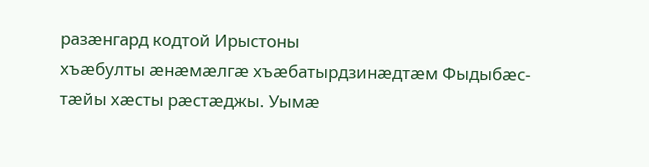разæнгард кодтой Ирыстоны
хъæбулты æнæмæлгæ хъæбатырдзинæдтæм Фыдыбæс-
тæйы хæсты рæстæджы. Уымæ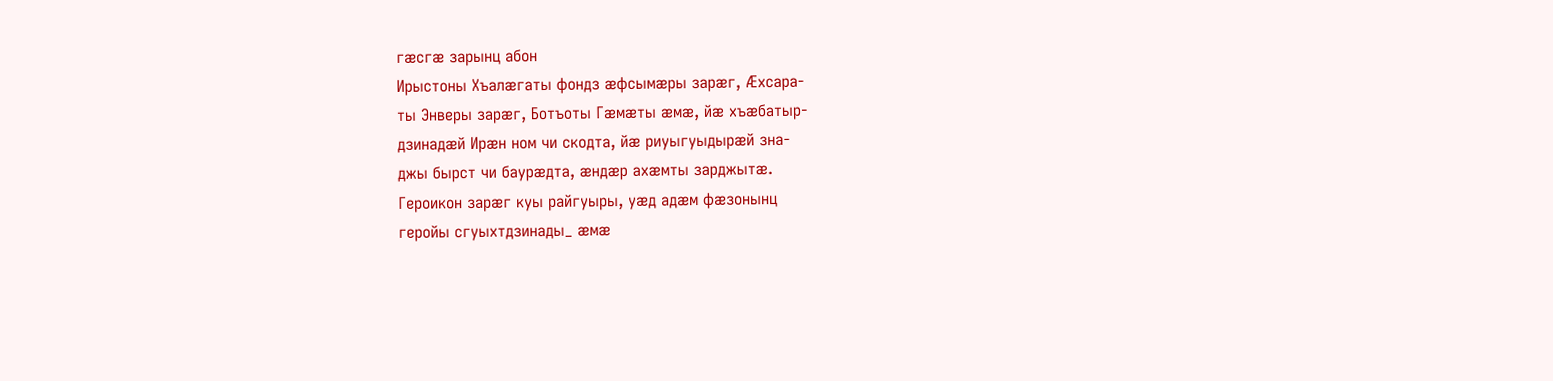гæсгæ зарынц абон
Ирыстоны Хъалæгаты фондз æфсымæры зарæг, Æхсара-
ты Энверы зарæг, Ботъоты Гæмæты æмæ, йæ хъæбатыр-
дзинадæй Ирæн ном чи скодта, йæ риуыгуыдырæй зна-
джы бырст чи баурæдта, æндæр ахæмты зарджытæ.
Героикон зарæг куы райгуыры, уæд адæм фæзонынц
геройы сгуыхтдзинады_ æмæ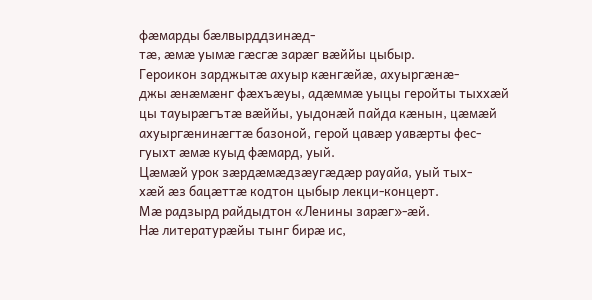фæмарды бæлвырддзинæд-
тæ, æмæ уымæ гæсгæ зарæг вæййы цыбыр.
Героикон зарджытæ ахуыр кæнгæйæ, ахуыргæнæ-
джы æнæмæнг фæхъæуы, адæммæ уыцы геройты тыххæй
цы тауырæгътæ вæййы, уыдонæй пайда кæнын, цæмæй
ахуыргæнинæгтæ базоной, герой цавæр уавæрты фес-
гуыхт æмæ куыд фæмард, уый.
Цæмæй урок зæрдæмæдзæугæдæр рауайа, уый тых-
хæй æз бацæттæ кодтон цыбыр лекци-концерт.
Мæ радзырд райдыдтон «Ленины зарæг»-æй.
Нæ литературæйы тынг бирæ ис,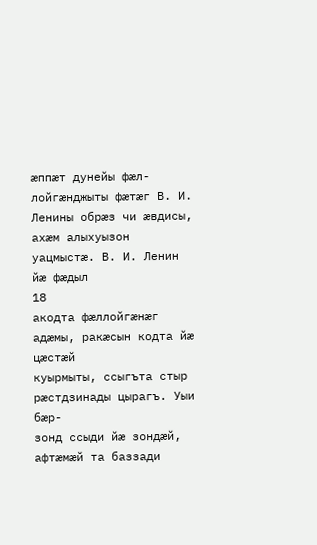æппæт дунейы фæл-
лойгæнджыты фæтæг В. И. Ленины обрæз чи æвдисы,
ахæм алыхуызон уацмыстæ. В. И. Ленин йæ фæдыл
18
акодта фæллойгæнæг адæмы, ракæсын кодта йæ цæстæй
куырмыты, ссыгъта стыр рæстдзинады цырагъ. Уыи бæр-
зонд ссыди йæ зондæй, афтæмæй та баззади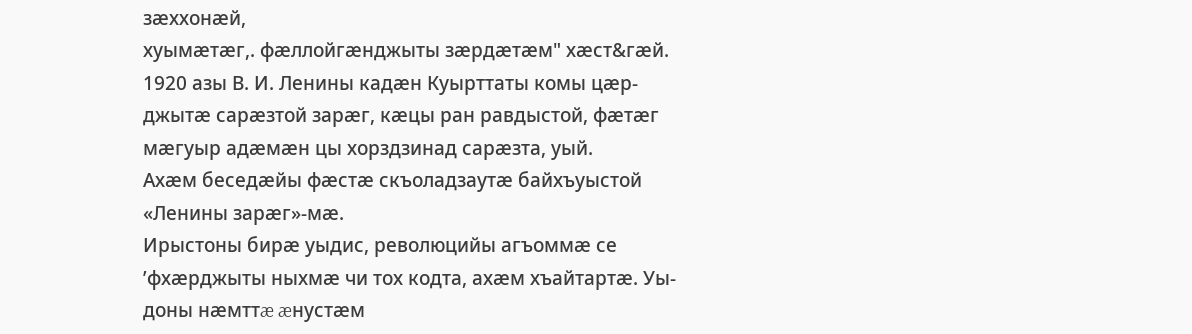зæххонæй,
хуымæтæг,. фæллойгæнджыты зæрдæтæм" хæст&гæй.
1920 азы В. И. Ленины кадæн Куырттаты комы цæр-
джытæ сарæзтой зарæг, кæцы ран равдыстой, фæтæг
мæгуыр адæмæн цы хорздзинад сарæзта, уый.
Ахæм беседæйы фæстæ скъоладзаутæ байхъуыстой
«Ленины зарæг»-мæ.
Ирыстоны бирæ уыдис, революцийы агъоммæ се
’фхæрджыты ныхмæ чи тох кодта, ахæм хъайтартæ. Уы-
доны нæмттæ æнустæм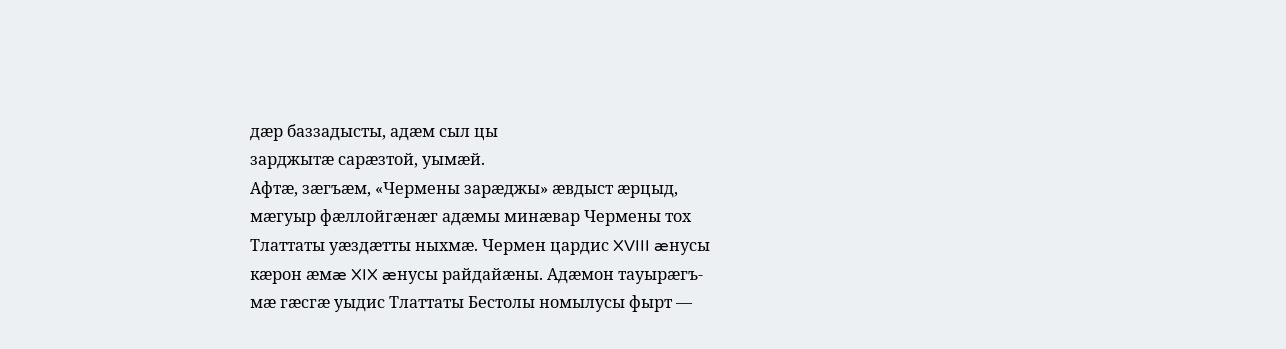дæр баззадысты, адæм сыл цы
зарджытæ сарæзтой, уымæй.
Афтæ, зæгъæм, «Чермены зарæджы» æвдыст æрцыд,
мæгуыр фæллойгæнæг адæмы минæвар Чермены тох
Тлаттаты уæздæтты ныхмæ. Чермен цардис XVIII æнусы
кæрон æмæ XIX æнусы райдайæны. Адæмон тауырæгъ-
мæ гæсгæ уыдис Тлаттаты Бестолы номылусы фырт —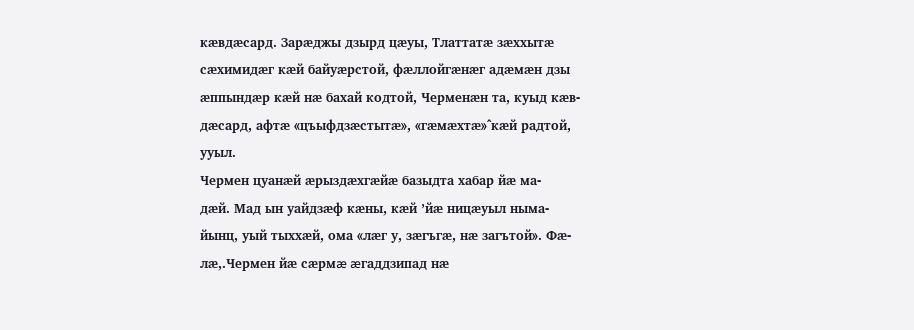кæвдæсард. Зарæджы дзырд цæуы, Тлаттатæ зæххытæ
сæхимидæг кæй байуæрстой, фæллойгæнæг адæмæн дзы
æппындæр кæй нæ бахай кодтой, Черменæн та, куыд кæв-
дæсард, афтæ «цъыфдзæстытæ», «гæмæхтæ»^кæй радтой,
ууыл.
Чермен цуанæй æрыздæхгæйæ базыдта хабар йæ ма-
дæй. Мад ын уайдзæф кæны, кæй ’йæ ницæуыл ныма-
йынц, уый тыххæй, ома «лæг у, зæгъгæ, нæ загътой». Фæ-
лæ,.Чермен йæ сæрмæ æгаддзипад нæ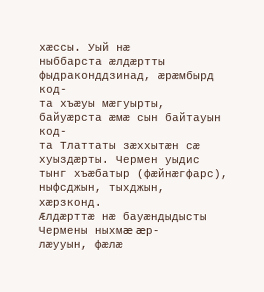хæссы. Уый нæ
ныббарста æлдæртты фыдраконддзинад, æрæмбырд код-
та хъæуы мæгуырты, байуæрста æмæ сын байтауын код-
та Тлаттаты зæххытæн сæ хуыздæрты. Чермен уыдис
тынг хъæбатыр (фæйнæгфарс), ныфсджын, тыхджын,
хæрзконд.
Æлдæрттæ нæ бауæндыдысты Чермены ныхмæ æр-
лæууын, фæлæ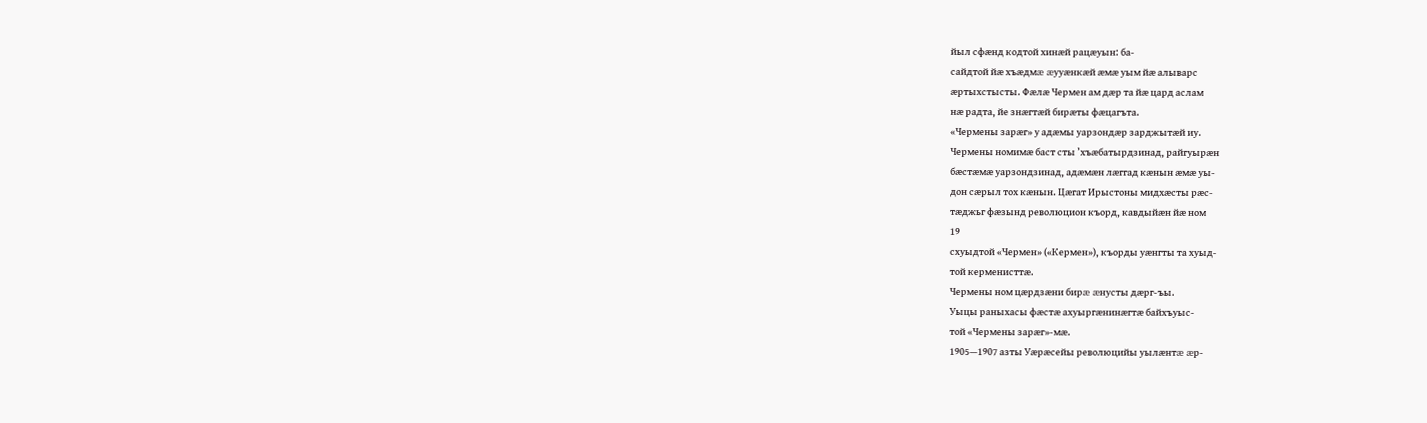йыл сфæнд кодтой хинæй рацæуын: ба-
сайдтой йæ хъæдмæ æууæнкæй æмæ уым йæ алыварс
æртыхстысты. Фæлæ Чермен ам дæр та йæ цард аслам
нæ радта, йе знæгтæй бирæты фæцагъта.
«Чермены зарæг» у адæмы уарзондæр зарджытæй иу.
Чермены номимæ баст сты ’хъæбатырдзинад, райгуырæн
бæстæмæ уарзондзинад, адæмæн лæггад кæнын æмæ уы-
дон сæрыл тох кæнын. Цæгат Ирыстоны мидхæсты рæс-
тæджьг фæзынд революцион къорд, кавдыйæн йæ ном
19
схуыдтой «Чермен» («Кермен»), къорды уæнгты та хуыд-
той керменисттæ.
Чермены ном цæрдзæни бирæ æнусты дæрг-ъы.
Уыцы раныхасы фæстæ ахуыргæнинæгтæ байхъуыс-
той «Чермены зарæг»-мæ.
1905—1907 азты Уæрæсейы революцийы уылæнтæ æр-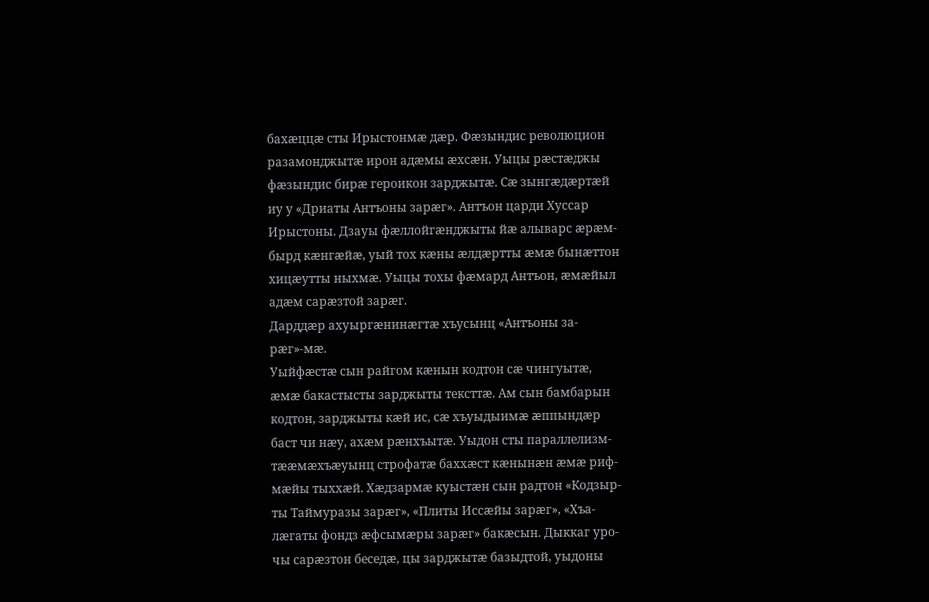бахæццæ сты Ирыстонмæ дæр. Фæзындис революцион
разамонджытæ ирон адæмы æхсæн. Уыцы рæстæджы
фæзындис бирæ героикон зарджытæ. Сæ зынгæдæртæй
иу у «Дриаты Антъоны зарæг». Антъон царди Хуссар
Ирыстоны. Дзауы фæллойгæнджыты йæ алыварс æрæм-
бырд кæнгæйæ, уый тох кæны æлдæртты æмæ бынæттон
хицæутты ныхмæ. Уыцы тохы фæмард Антъон, æмæйыл
адæм сарæзтой зарæг.
Дарддæр ахуыргæнинæгтæ хъусынц «Антъоны за-
рæг»-мæ.
Уыйфæстæ сын райгом кæнын кодтон сæ чингуытæ,
æмæ бакастысты зарджыты тексттæ. Ам сын бамбарын
кодтон, зарджыты кæй ис, сæ хъуыдыимæ æппындæр
баст чи нæу, ахæм рæнхъытæ. Уыдон сты параллелизм-
тææмæхъæуынц строфатæ баххæст кæнынæн æмæ риф-
мæйы тыххæй. Хæдзармæ куыстæн сын радтон «Кодзыр-
ты Таймуразы зарæг», «Плиты Иссæйы зарæг», «Хъа-
лæгаты фондз æфсымæры зарæг» бакæсын. Дыккаг уро-
чы сарæзтон беседæ, цы зарджытæ базыдтой, уыдоны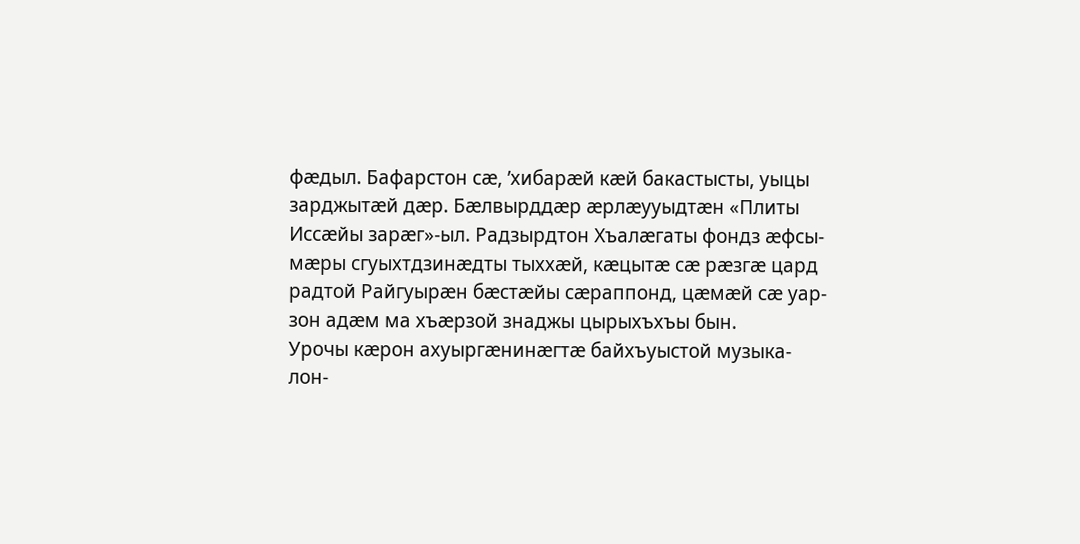фæдыл. Бафарстон сæ, ’хибарæй кæй бакастысты, уыцы
зарджытæй дæр. Бæлвырддæр æрлæууыдтæн «Плиты
Иссæйы зарæг»-ыл. Радзырдтон Хъалæгаты фондз æфсы-
мæры сгуыхтдзинæдты тыххæй, кæцытæ сæ рæзгæ цард
радтой Райгуырæн бæстæйы сæраппонд, цæмæй сæ уар-
зон адæм ма хъæрзой знаджы цырыхъхъы бын.
Урочы кæрон ахуыргæнинæгтæ байхъуыстой музыка-
лон-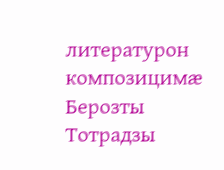литературон композицимæ Берозты Тотрадзы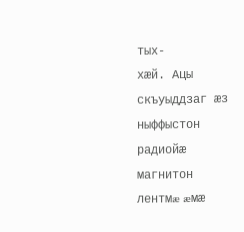тых-
хæй. Ацы скъуыддзаг æз ныффыстон радиойæ магнитон
лентмæ æмæ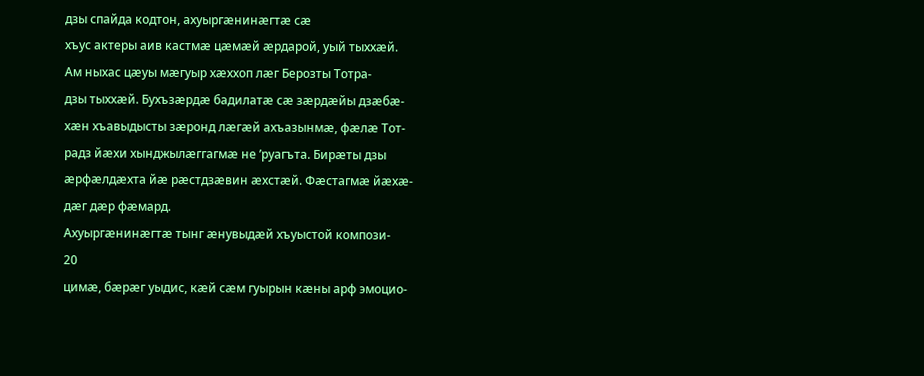дзы спайда кодтон, ахуыргæнинæгтæ сæ
хъус актеры аив кастмæ цæмæй æрдарой, уый тыххæй.
Ам ныхас цæуы мæгуыр хæххоп лæг Берозты Тотра-
дзы тыххæй. Бухъзæрдæ бадилатæ сæ зæрдæйы дзæбæ-
хæн хъавыдысты зæронд лæгæй ахъазынмæ, фæлæ Тот-
радз йæхи хынджылæггагмæ не ’руагъта. Бирæты дзы
æрфæлдæхта йæ рæстдзæвин æхстæй. Фæстагмæ йæхæ-
дæг дæр фæмард.
Ахуыргæнинæгтæ тынг æнувыдæй хъуыстой компози-
20
цимæ, бæрæг уыдис, кæй сæм гуырын кæны арф эмоцио-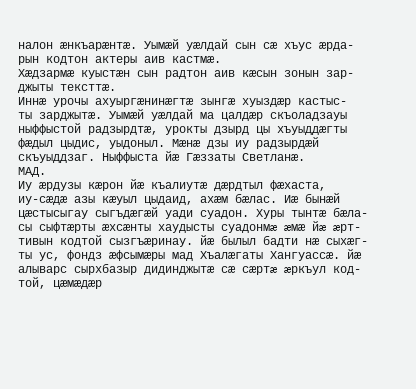налон æнкъарæнтæ. Уымæй уæлдай сын сæ хъус æрда-
рын кодтон актеры аив кастмæ.
Хæдзармæ куыстæн сын радтон аив кæсын зонын зар-
джыты тексттæ.
Иннæ урочы ахуыргæнинæгтæ зынгæ хуыздæр кастыс-
ты зарджытæ. Уымæй уæлдай ма цалдæр скъоладзауы
ныффыстой радзырдтæ, урокты дзырд цы хъуыддæгты
фæдыл цыдис, уыдоныл. Мæнæ дзы иу радзырдæй
скъуыддзаг. Ныффыста йæ Гæззаты Светланæ.
МАД.
Иу æрдузы кæрон йæ къалиутæ дæрдтыл фæхаста,
иу-сæдæ азы кæуыл цыдаид, ахæм бæлас. Иæ бынæй
цæстысыгау сыгъдæгæй уади суадон. Хуры тынтæ бæла-
сы сыфтæрты æхсæнты хаудысты суадонмæ æмæ йæ æрт-
тивын кодтой сызгъæринау. йæ былыл бадти нæ сыхæг-
ты ус, фондз æфсымæры мад Хъалæгаты Хангуассæ. йæ
алыварс сырхбазыр дидинджытæ сæ сæртæ æркъул код-
той, цæмæдæр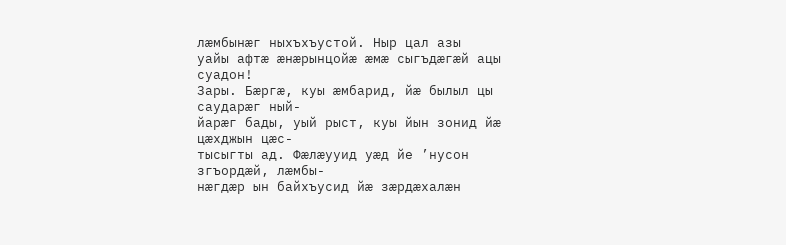лæмбынæг ныхъхъустой. Ныр цал азы
уайы афтæ æнæрынцойæ æмæ сыгъдæгæй ацы суадон!
Зары. Бæргæ, куы æмбарид, йæ былыл цы саударæг ный-
йарæг бады, уый рыст, куы йын зонид йæ цæхджын цæс-
тысыгты ад. Фæлæууид уæд йе ’нусон згъордæй, лæмбы-
нæгдæр ын байхъусид йæ зæрдæхалæн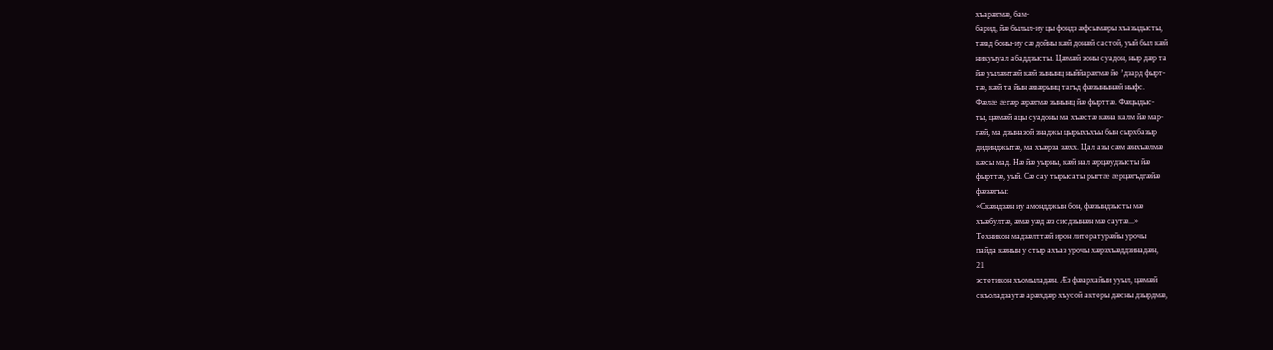хъарæгмæ, бам-
барид, йæ былыл-иу цы фондз æфсымæры хъазыдысты,
тæвд боны-иу сæ дойны кæй донæй састой, уый был кæй
никуыуал абаддзысты. Цæмæй зоны суадон, ныр дæр та
йæ уылæнтæй кæй зынынц ныййарæгмæ йе ’дзард фырт-
тæ, кæй та йын æвæрынц тагъд фæзынынæй ныфс.
Фæлæ æгæр æрæгмæ зынынц йæ фырттæ. Фæцыдыс-
ты, цæмæй ацы суадоны ма хъæстæ кæна калм йæ мар-
гæй, ма дзыназой знаджы цырыхъхъы бын сырхбазыр
дидинджытæ, ма хъæрза зæхх. Цал азы сæм æнхъæлмæ
кæсы мад. Нæ йæ уырны, кæй нал æрцæудзысты йæ
фырттæ, уый. Сæ сау тырысаты рыгтæ æрцæгъдгæйæ
фæзæгъы:
«Скæндзæн иу амондджын бон, фæзындзысты мæ
хъæбултæ, æмæ уæд æз сисдзынæн мæ саутæ...»
Техникон мадзæлттæй ирон литературæйы урочы
пайда кæнын у стыр ахъаз урочы хæрзхъæддзинадæн,
21
эстетикон хъомыладæн. Æз фæархайыи ууыл, цæмæй
скъоладзаутæ арæхдæр хъусой актеры дæсны дзырдмæ,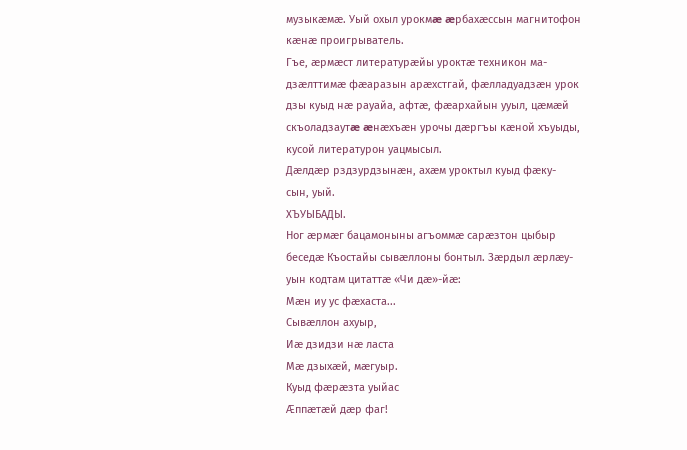музыкæмæ. Уый охыл урокмæ æрбахæссын магнитофон
кæнæ проигрыватель.
Гъе, æрмæст литературæйы уроктæ техникон ма-
дзæлттимæ фæаразын арæхстгай, фæлладуадзæн урок
дзы куыд нæ рауайа, афтæ, фæархайын ууыл, цæмæй
скъоладзаутæ æнæхъæн урочы дæргъы кæной хъуыды,
кусой литературон уацмысыл.
Дæлдæр рздзурдзынæн, ахæм уроктыл куыд фæку-
сын, уый.
ХЪУЫБАДЫ.
Ног æрмæг бацамоныны агъоммæ сарæзтон цыбыр
беседæ Къостайы сывæллоны бонтыл. Зæрдыл æрлæу-
уын кодтам цитаттæ «Чи дæ»-йæ:
Мæн иу ус фæхаста...
Сывæллон ахуыр,
Иæ дзидзи нæ ласта
Мæ дзыхæй, мæгуыр.
Куыд фæрæзта уыйас
Æппæтæй дæр фаг!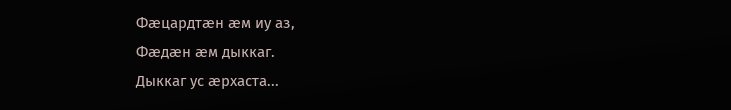Фæцардтæн æм иу аз,
Фæдæн æм дыккаг.
Дыккаг ус æрхаста...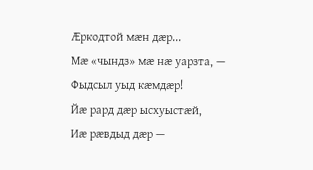Æркодтой мæн дæр...
Мæ «чындз» мæ нæ уарзта, —
Фыдсыл уыд кæмдæр!
Йæ рард дæр ысхуыстæй,
Иæ рæвдыд дæр —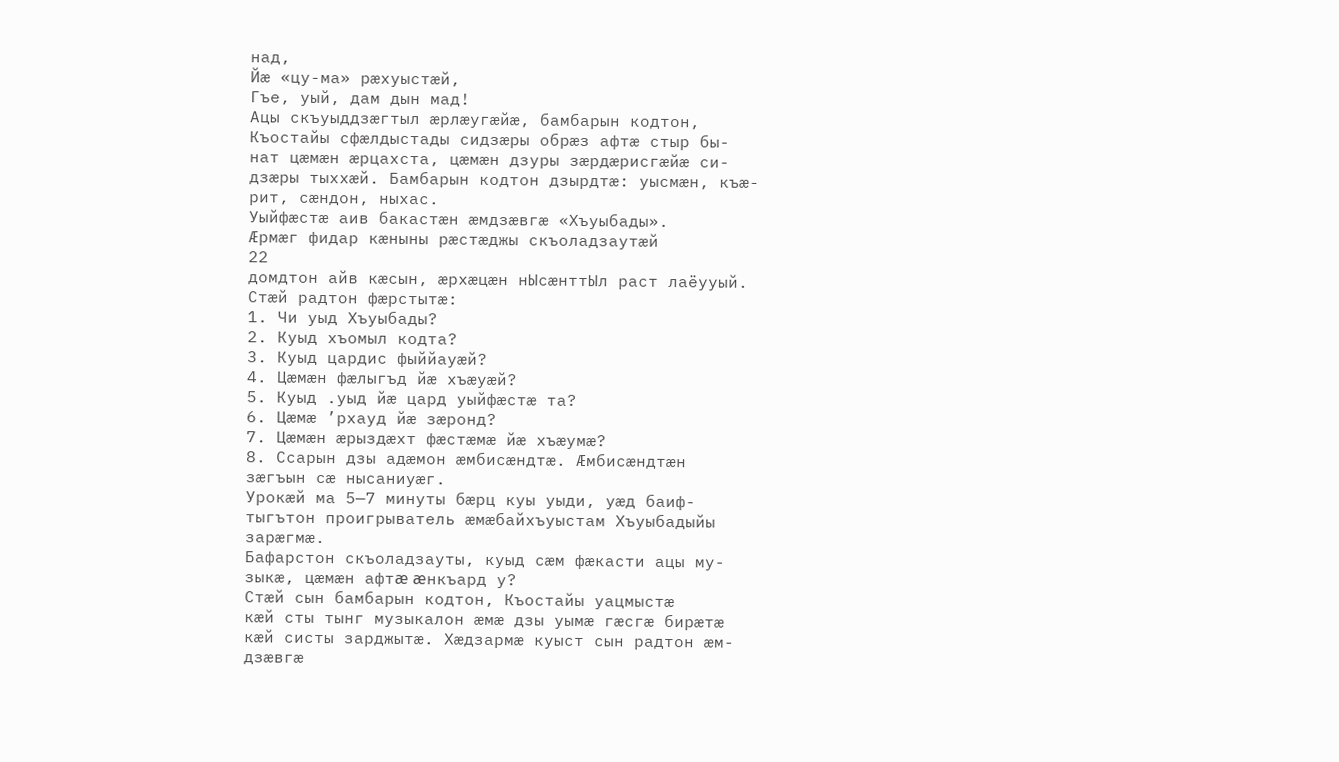над,
Йæ «цу-ма» рæхуыстæй,
Гъе, уый, дам дын мад!
Ацы скъуыддзæгтыл æрлæугæйæ, бамбарын кодтон,
Къостайы сфæлдыстады сидзæры обрæз афтæ стыр бы-
нат цæмæн æрцахста, цæмæн дзуры зæрдæрисгæйæ си-
дзæры тыххæй. Бамбарын кодтон дзырдтæ: уысмæн, къæ-
рит, сæндон, ныхас.
Уыйфæстæ аив бакастæн æмдзæвгæ «Хъуыбады».
Æрмæг фидар кæныны рæстæджы скъоладзаутæй
22
домдтон айв кæсын, æрхæцæн нЫсæнттЫл раст лаёууый.
Стæй радтон фæрстытæ:
1. Чи уыд Хъуыбады?
2. Куыд хъомыл кодта?
3. Куыд цардис фыййауæй?
4. Цæмæн фæлыгъд йæ хъæуæй?
5. Куыд .уыд йæ цард уыйфæстæ та?
6. Цæмæ ’рхауд йæ зæронд?
7. Цæмæн æрыздæхт фæстæмæ йæ хъæумæ?
8. Ссарын дзы адæмон æмбисæндтæ. Æмбисæндтæн
зæгъын сæ нысаниуæг.
Урокæй ма 5—7 минуты бæрц куы уыди, уæд баиф-
тыгътон проигрыватель æмæбайхъуыстам Хъуыбадыйы
зарæгмæ.
Бафарстон скъоладзауты, куыд сæм фæкасти ацы му-
зыкæ, цæмæн афтæ æнкъард у?
Стæй сын бамбарын кодтон, Къостайы уацмыстæ
кæй сты тынг музыкалон æмæ дзы уымæ гæсгæ бирæтæ
кæй систы зарджытæ. Хæдзармæ куыст сын радтон æм-
дзæвгæ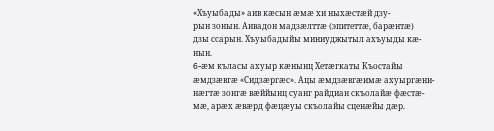«Хъуыбады» аив кæсын æмæ хи ныхæстæй дзу-
рын зонын. Аивадон мадзæлттæ (эпитеттæ, барæнтæ)
дзы ссарын. Хъуыбадыйы миниуджытыл ахъуыды кæ-
нын.
6-æм къласы ахуыр кæнынц Хетæгкаты Къостайы
æмдзæвгæ «Сидзæргæс». Ацы æмдзæвгæимæ ахуыргæни-
нæгтæ зонгæ вæййынц суанг райдиан скъолайæ фæстæ-
мæ, арæх æвæрд фæцæуы скъолайы сценæйы дæр.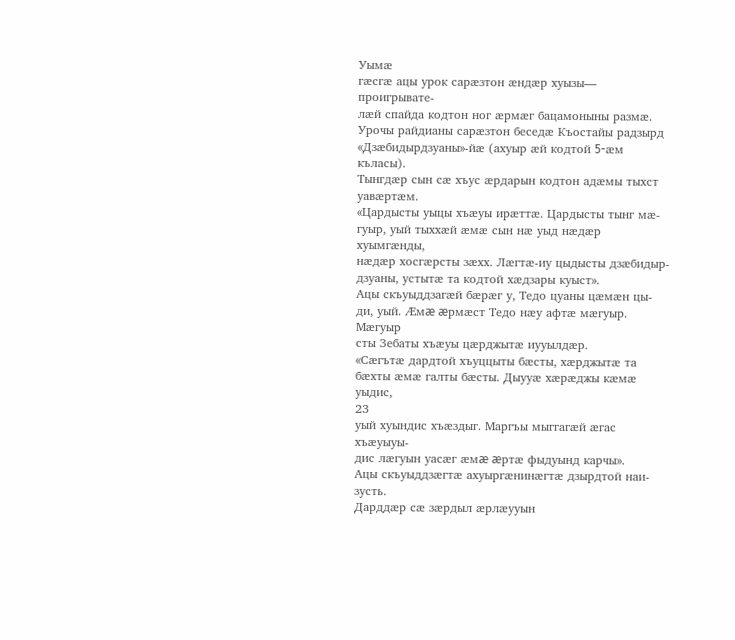Уымæ
гæсгæ ацы урок сарæзтон æндæр хуызы— проигрывате-
лæй спайда кодтон ног æрмæг бацамоныны размæ.
Урочы райдианы сарæзтон беседæ Къостайы радзырд
«Дзæбидырдзуаны»-йæ (ахуыр æй кодтой 5-æм къласы).
Тынгдæр сын сæ хъус æрдарын кодтон адæмы тыхст
уавæртæм.
«Цардысты уыцы хъæуы ирæттæ. Цардысты тынг мæ-
гуыр, уый тыххæй æмæ сын нæ уыд нæдæр хуымгæнды,
нæдæр хосгæрсты зæхх. Лæгтæ-иу цыдысты дзæбидыр-
дзуаны, устытæ та кодтой хæдзары куыст».
Ацы скъуыддзагæй бæрæг у, Тедо цуаны цæмæн цы-
ди, уый. Æмæ æрмæст Тедо нæу афтæ мæгуыр. Мæгуыр
сты Зебаты хъæуы цæрджытæ иууылдæр.
«Сæгътæ дардтой хъуццыты бæсты, хæрджытæ та
бæхты æмæ галты бæсты. Дыууæ хæрæджы кæмæ уыдис,
23
уый хуындис хъæздыг. Маргъы мыггагæй æгас хъæуыуы-
дис лæгуын уасæг æмæ æртæ фыдуынд карчы».
Ацы скъуыддзæгтæ ахуыргæнинæгтæ дзырдтой наи-
зусть.
Дарддæр сæ зæрдыл æрлæууын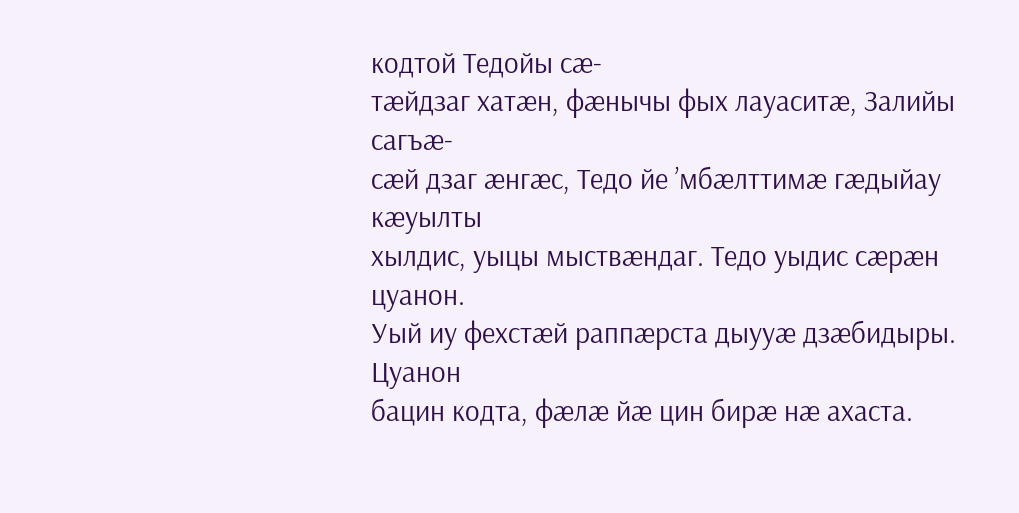кодтой Тедойы сæ-
тæйдзаг хатæн, фæнычы фых лауаситæ, Залийы сагъæ-
сæй дзаг æнгæс, Тедо йе ’мбæлттимæ гæдыйау кæуылты
хылдис, уыцы мыствæндаг. Тедо уыдис сæрæн цуанон.
Уый иу фехстæй раппæрста дыууæ дзæбидыры. Цуанон
бацин кодта, фæлæ йæ цин бирæ нæ ахаста.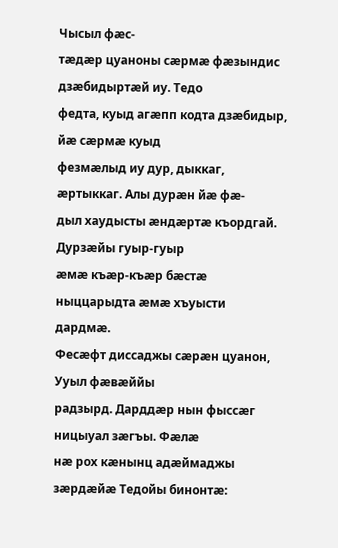Чысыл фæс-
тæдæр цуаноны сæрмæ фæзындис дзæбидыртæй иу. Тедо
федта, куыд агæпп кодта дзæбидыр, йæ сæрмæ куыд
фезмæлыд иу дур, дыккаг, æртыккаг. Алы дурæн йæ фæ-
дыл хаудысты æндæртæ къордгай. Дурзæйы гуыр-гуыр
æмæ къæр-къæр бæстæ ныццарыдта æмæ хъуысти
дардмæ.
Фесæфт диссаджы сæрæн цуанон, Ууыл фæвæййы
радзырд. Дарддæр нын фыссæг ницыуал зæгъы. Фæлæ
нæ рох кæнынц адæймаджы зæрдæйæ Тедойы бинонтæ: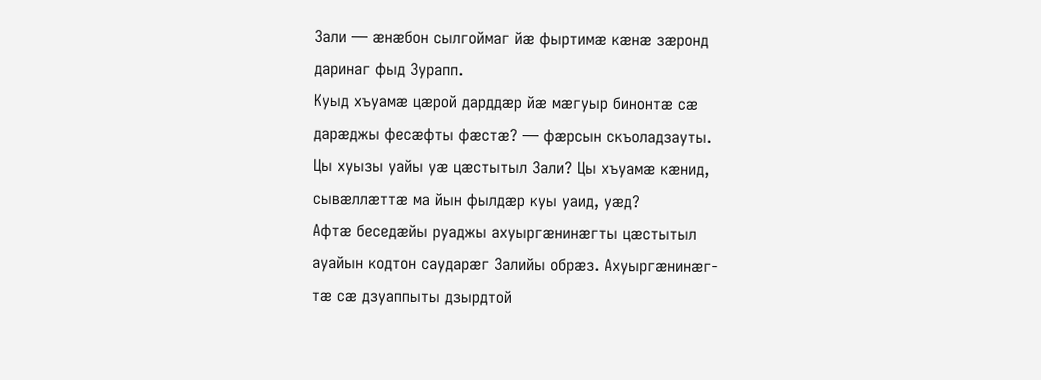Зали — æнæбон сылгоймаг йæ фыртимæ кæнæ зæронд
даринаг фыд Зурапп.
Куыд хъуамæ цæрой дарддæр йæ мæгуыр бинонтæ сæ
дарæджы фесæфты фæстæ? — фæрсын скъоладзауты.
Цы хуызы уайы уæ цæстытыл Зали? Цы хъуамæ кæнид,
сывæллæттæ ма йын фылдæр куы уаид, уæд?
Афтæ беседæйы руаджы ахуыргæнинæгты цæстытыл
ауайын кодтон саударæг Залийы обрæз. Ахуыргæнинæг-
тæ сæ дзуаппыты дзырдтой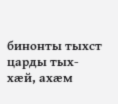бинонты тыхст царды тых-
хæй, ахæм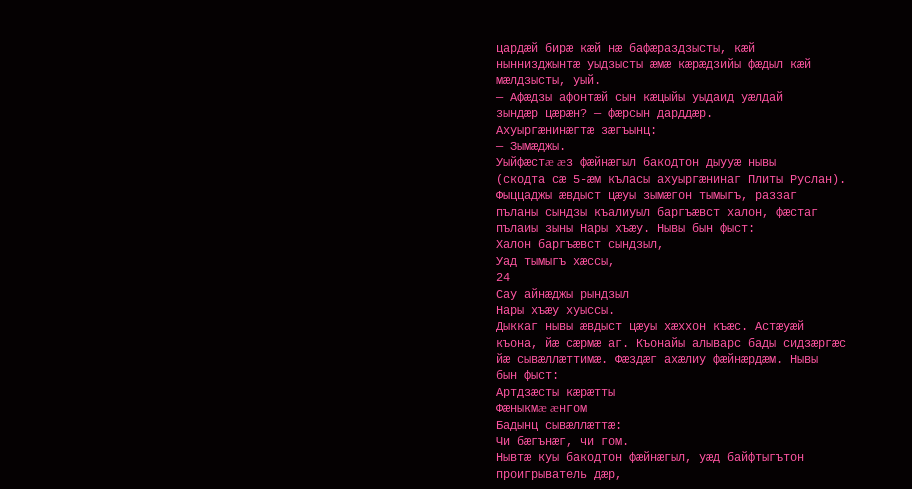цардæй бирæ кæй нæ бафæраздзысты, кæй
ныннизджынтæ уыдзысты æмæ кæрæдзийы фæдыл кæй
мæлдзысты, уый.
— Афæдзы афонтæй сын кæцыйы уыдаид уæлдай
зындæр цæрæн? — фæрсын дарддæр.
Ахуыргæнинæгтæ зæгъынц:
— Зымæджы.
Уыйфæстæ æз фæйнæгыл бакодтон дыууæ нывы
(скодта сæ 5-æм къласы ахуыргæнинаг Плиты Руслан).
Фыццаджы æвдыст цæуы зымæгон тымыгъ, раззаг
пъланы сындзы къалиуыл баргъæвст халон, фæстаг
пълаиы зыны Нары хъæу. Нывы бын фыст:
Халон баргъæвст сындзыл,
Уад тымыгъ хæссы,
24
Сау айнæджы рындзыл
Нары хъæу хуыссы.
Дыккаг нывы æвдыст цæуы хæххон къæс. Астæуæй
къона, йæ сæрмæ аг. Къонайы алыварс бады сидзæргæс
йæ сывæллæттимæ. Фæздæг ахæлиу фæйнæрдæм. Нывы
бын фыст:
Артдзæсты кæрæтты
Фæныкмæ æнгом
Бадынц сывæллæттæ:
Чи бæгънæг, чи гом.
Нывтæ куы бакодтон фæйнæгыл, уæд байфтыгътон
проигрыватель дæр,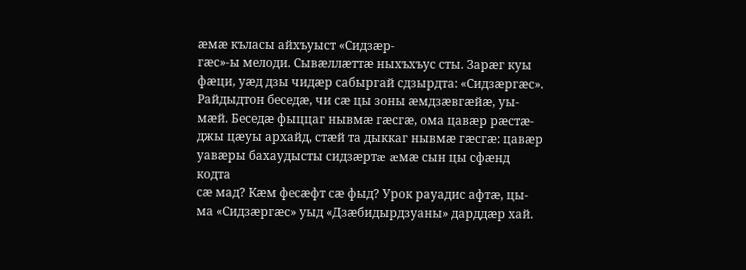æмæ къласы айхъуыст «Сидзæр-
гæс»-ы мелоди. Сывæллæттæ ныхъхъус сты. Зарæг куы
фæци, уæд дзы чидæр сабыргай сдзырдта: «Сидзæргæс».
Райдыдтон беседæ, чи сæ цы зоны æмдзæвгæйæ, уы-
мæй. Беседæ фыццаг нывмæ гæсгæ, ома цавæр рæстæ-
джы цæуы архайд, стæй та дыккаг нывмæ гæсгæ: цавæр
уавæры бахаудысты сидзæртæ æмæ сын цы сфæнд кодта
сæ мад? Кæм фесæфт сæ фыд? Урок рауадис афтæ, цы-
ма «Сидзæргæс» уыд «Дзæбидырдзуаны» дарддæр хай.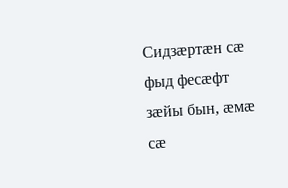Сидзæртæн сæ фыд фесæфт зæйы бын, æмæ сæ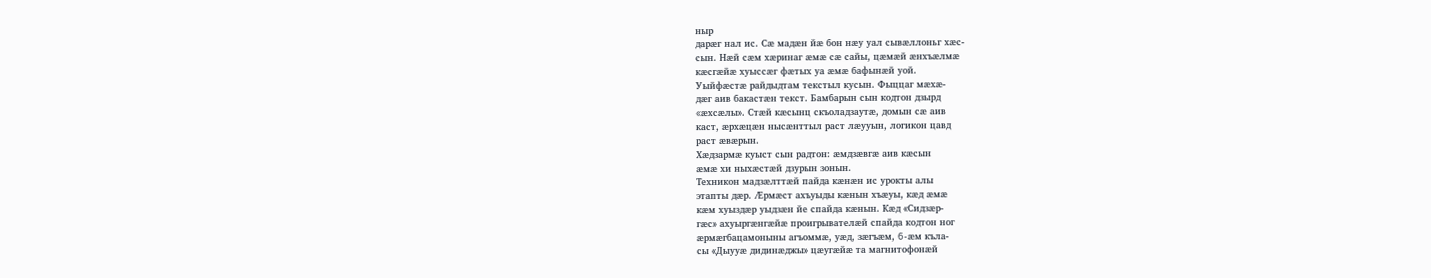ныр
дарæг нал ис. Сæ мадæн йæ бон нæу уал сывæллоньг хæс-
сын. Нæй сæм хæринаг æмæ сæ сайы, цæмæй æнхъæлмæ
кæсгæйæ хуыссæг фæтых уа æмæ бафынæй уой.
Уыйфæстæ райдыдтам текстыл кусын. Фыццаг мæхæ-
дæг аив бакастæн текст. Бамбарын сын кодтон дзырд
«æхсæлы». Стæй кæсынц скъоладзаутæ, домын сæ аив
каст, æрхæцæн нысæнттыл раст лæууын, логикон цавд
раст æвæрын.
Хæдзармæ куыст сын радтон: æмдзæвгæ аив кæсын
æмæ хи ныхæстæй дзурын зонын.
Техникон мадзæлттæй пайда кæнæн ис урокты алы
этапты дæр. Æрмæст ахъуыды кæнын хъæуы, кæд æмæ
кæм хуыздæр уыдзæн йе спайда кæнын. Кæд «Сидзæр-
гæс» ахуыргæнгæйæ проигрывателæй спайда кодтон ног
æрмæгбацамоныны агъоммæ, уæд, зæгъæм, 6-æм къла-
сы «Дыууæ дидинæджы» цæугæйæ та магнитофонæй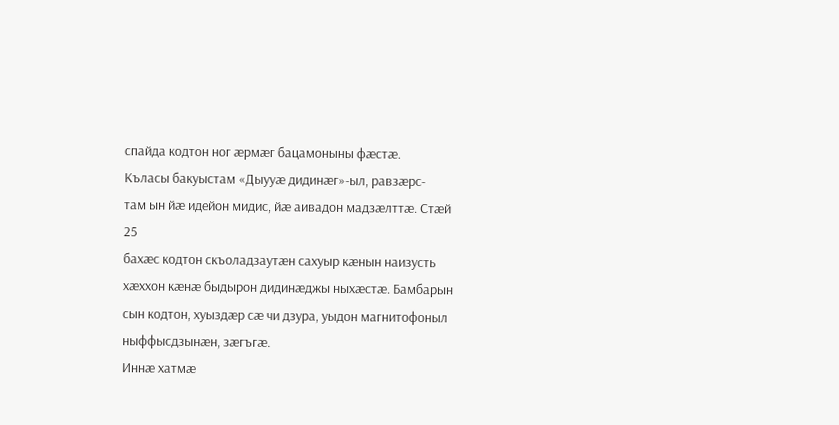спайда кодтон ног æрмæг бацамоныны фæстæ.
Къласы бакуыстам «Дыууæ дидинæг»-ыл, равзæрс-
там ын йæ идейон мидис, йæ аивадон мадзæлттæ. Стæй
25
бахæс кодтон скъоладзаутæн сахуыр кæнын наизусть
хæххон кæнæ быдырон дидинæджы ныхæстæ. Бамбарын
сын кодтон, хуыздæр сæ чи дзура, уыдон магнитофоныл
ныффысдзынæн, зæгъгæ.
Иннæ хатмæ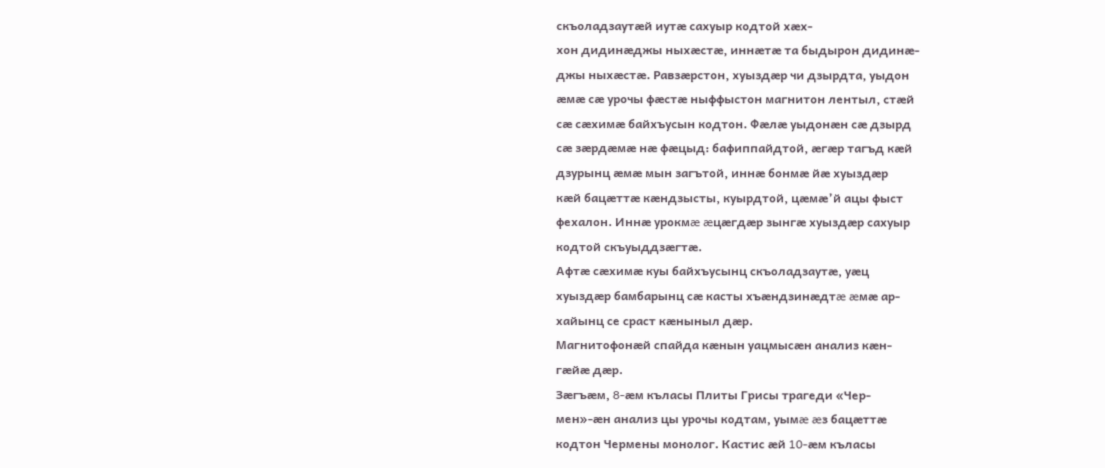скъоладзаутæй иутæ сахуыр кодтой хæх-
хон дидинæджы ныхæстæ, иннæтæ та быдырон дидинæ-
джы ныхæстæ. Равзæрстон, хуыздæр чи дзырдта, уыдон
æмæ сæ урочы фæстæ ныффыстон магнитон лентыл, стæй
сæ сæхимæ байхъусын кодтон. Фæлæ уыдонæн сæ дзырд
сæ зæрдæмæ нæ фæцыд: бафиппайдтой, æгæр тагъд кæй
дзурынц æмæ мын загътой, иннæ бонмæ йæ хуыздæр
кæй бацæттæ кæндзысты, куырдтой, цæмæ’й ацы фыст
фехалон. Иннæ урокмæ æцæгдæр зынгæ хуыздæр сахуыр
кодтой скъуыддзæгтæ.
Афтæ сæхимæ куы байхъусынц скъоладзаутæ, уæц
хуыздæр бамбарынц сæ касты хъæндзинæдтæ æмæ ар-
хайынц се сраст кæныныл дæр.
Магнитофонæй спайда кæнын уацмысæн анализ кæн-
гæйæ дæр.
Зæгъæм, 8-æм къласы Плиты Грисы трагеди «Чер-
мен»-æн анализ цы урочы кодтам, уымæ æз бацæттæ
кодтон Чермены монолог. Кастис æй 10-æм къласы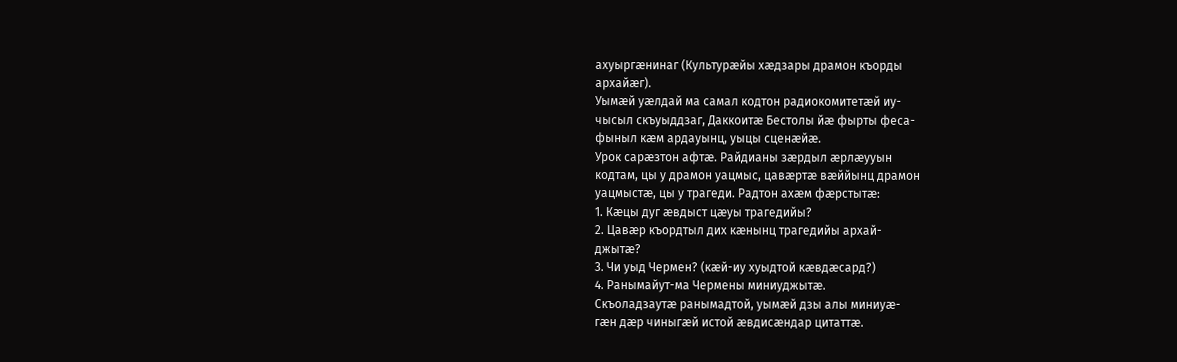ахуыргæнинаг (Культурæйы хæдзары драмон къорды
архайæг).
Уымæй уæлдай ма самал кодтон радиокомитетæй иу-
чысыл скъуыддзаг, Даккоитæ Бестолы йæ фырты феса-
фыныл кæм ардауынц, уыцы сценæйæ.
Урок сарæзтон афтæ. Райдианы зæрдыл æрлæууын
кодтам, цы у драмон уацмыс, цавæртæ вæййынц драмон
уацмыстæ, цы у трагеди. Радтон ахæм фæрстытæ:
1. Кæцы дуг æвдыст цæуы трагедийы?
2. Цавæр къордтыл дих кæнынц трагедийы архай-
джытæ?
3. Чи уыд Чермен? (кæй-иу хуыдтой кæвдæсард?)
4. Ранымайут-ма Чермены миниуджытæ.
Скъоладзаутæ ранымадтой, уымæй дзы алы миниуæ-
гæн дæр чиныгæй истой æвдисæндар цитаттæ.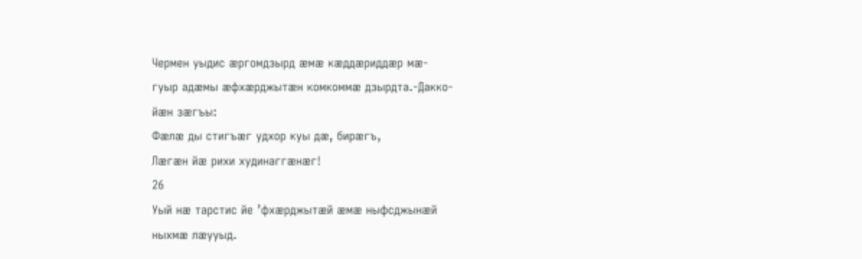Чермен уыдис æргомдзырд æмæ кæддæриддæр мæ-
гуыр адæмы æфхæрджытæн комкоммæ дзырдта.-Дакко-
йæн зæгъы:
Фæлæ ды стигъæг удхор куы дæ, бирæгъ,
Лæгæн йæ рихи худинаггæнæг!
26
Уый нæ тарстис йе ’фхæрджытæй æмæ ныфсджынæй
ныхмæ лæууыд.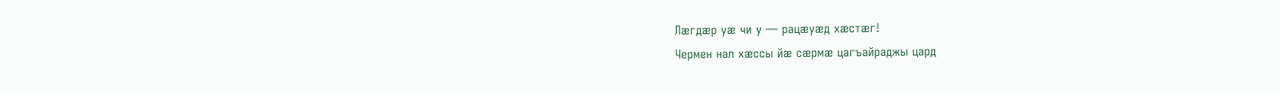Лæгдæр уæ чи у — рацæуæд хæстæг!
Чермен нал хæссы йæ сæрмæ цагъайраджы цард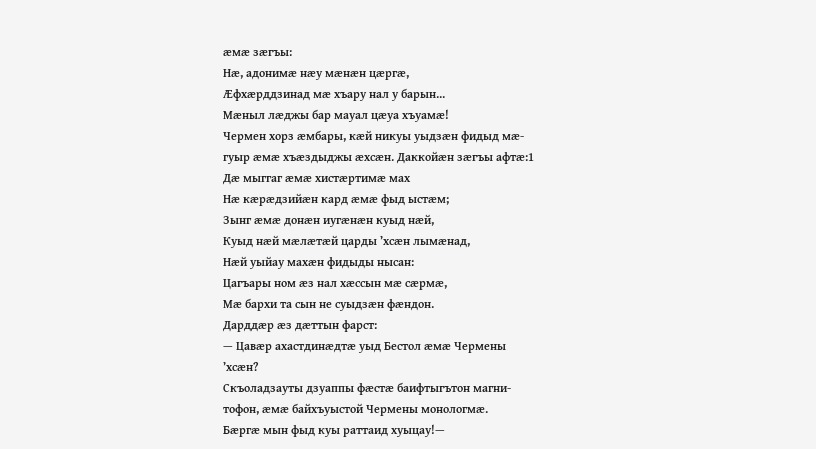æмæ зæгъы:
Нæ, адонимæ нæу мæнæн цæргæ,
Æфхæрддзинад мæ хъару нал у барын...
Мæныл лæджы бар мауал цæуа хъуамæ!
Чермен хорз æмбары, кæй никуы уыдзæн фидыд мæ-
гуыр æмæ хъæздыджы æхсæн. Даккойæн зæгъы афтæ:1
Дæ мыггаг æмæ хистæртимæ мах
Нæ кæрæдзийæн кард æмæ фыд ыстæм;
Зынг æмæ донæн иугæнæн куыд нæй,
Куыд нæй мæлæтæй царды ’хсæн лымæнад,
Нæй уыйау махæн фидыды нысан:
Цагъары ном æз нал хæссын мæ сæрмæ,
Мæ бархи та сын не суыдзæн фæндон.
Дарддæр æз дæттын фарст:
— Цавæр ахастдинæдтæ уыд Бестол æмæ Чермены
’хсæн?
Скъоладзауты дзуаппы фæстæ баифтыгътон магни-
тофон, æмæ байхъуыстой Чермены монологмæ.
Бæргæ мын фыд куы раттаид хуыцау!—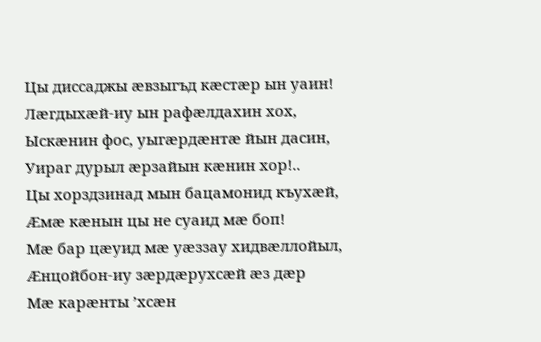Цы диссаджы æвзыгъд кæстæр ын уаин!
Лæгдыхæй-иу ын рафæлдахин хох,
Ыскæнин фос, уыгæрдæнтæ йын дасин,
Уираг дурыл æрзайын кæнин хор!..
Цы хорздзинад мын бацамонид къухæй,
Æмæ кæнын цы не суаид мæ боп!
Мæ бар цæуид мæ уæззау хидвæллойыл,
Æнцойбон-иу зæрдæрухсæй æз дæр
Мæ карæнты ’хсæн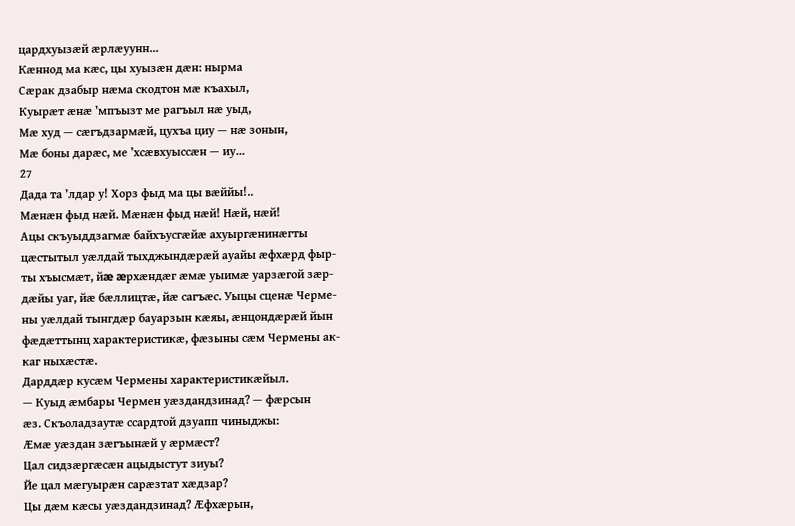цардхуызæй æрлæуунн...
Кæннод ма кæс, цы хуызæн дæн: нырма
Сæрак дзабыр нæма скодтон мæ къахыл,
Куырæт æнæ ’мпъызт ме рагъыл нæ уыд,
Мæ худ — сæгъдзармæй, цухъа циу — нæ зонын,
Мæ боны дарæс, ме ’хсæвхуыссæн — иу...
27
Дада та ’лдар у! Хорз фыд ма цы вæййы!..
Мæнæн фыд нæй. Мæнæн фыд нæй! Нæй, нæй!
Ацы скъуыддзагмæ байхъусгæйæ ахуыргæнинæгты
цæстытыл уæлдай тыхджындæрæй ауайы æфхæрд фыр-
ты хъысмæт, йæ æрхæндæг æмæ уыимæ уарзæгой зæр-
дæйы уаг, йæ бæллицтæ, йæ сагъæс. Уыцы сценæ Черме-
ны уæлдай тынгдæр бауарзын кæяы, æнцондæрæй йын
фæдæттынц характеристикæ, фæзыны сæм Чермены ак-
каг ныхæстæ.
Дарддæр кусæм Чермены характеристикæйыл.
— Куыд æмбары Чермен уæздандзинад? — фæрсын
æз. Скъоладзаутæ ссардтой дзуапп чиныджы:
Æмæ уæздан зæгъынæй у æрмæст?
Цал сидзæргæсæн ацыдыстут зиуы?
Йе цал мæгуырæн сарæзтат хæдзар?
Цы дæм кæсы уæздандзинад? Æфхæрын,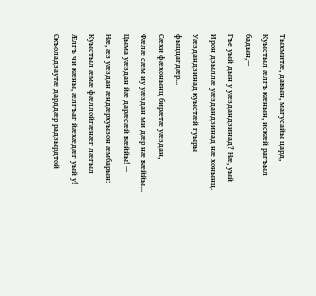Тыхмитæ, давын, магусайы цард,
Куыстыл æлгъ кæнын, искæй рагъыл бадын,—
Гъе уый дын у уæздандзинад? Нæ, уый
Ирон дзыллæ уæздандзинад нæ хонынц.
Уæздандзинад куыстæй гуыры фыццагдæр...
Сæхи фæхонынц бирæтæ уæздан,
Фæлæ сæм иу уæздан ми дæр нæ вæййы...
Цыма уæздан йæ дарæсæй вæййы! —
Нæ, æз уæздан æндæрхуызон æмбарын:
Куыстыл æмæ фæллойгæнæг лæгыл
Æлгъ чи кæны, æлгъаг йæхæдæг уый у!
Скъоладзаутæ дарддæр радзырдтой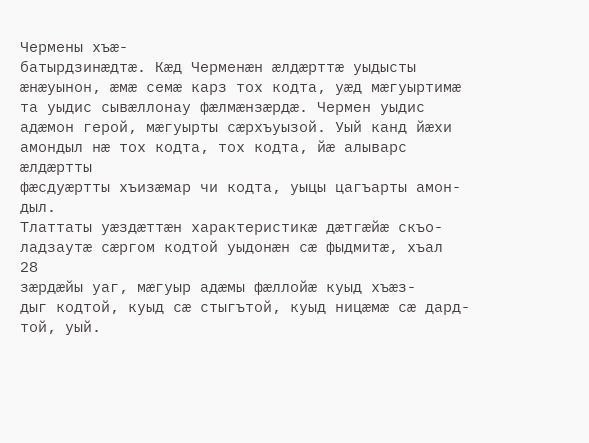Чермены хъæ-
батырдзинæдтæ. Кæд Черменæн æлдæрттæ уыдысты
æнæуынон, æмæ семæ карз тох кодта, уæд мæгуыртимæ
та уыдис сывæллонау фæлмæнзæрдæ. Чермен уыдис
адæмон герой, мæгуырты сæрхъуызой. Уый канд йæхи
амондыл нæ тох кодта, тох кодта, йæ алыварс æлдæртты
фæсдуæртты хъизæмар чи кодта, уыцы цагъарты амон-
дыл.
Тлаттаты уæздæттæн характеристикæ дæтгæйæ скъо-
ладзаутæ сæргом кодтой уыдонæн сæ фыдмитæ, хъал
28
зæрдæйы уаг, мæгуыр адæмы фæллойæ куыд хъæз-
дыг кодтой, куыд сæ стыгътой, куыд ницæмæ сæ дард-
той, уый.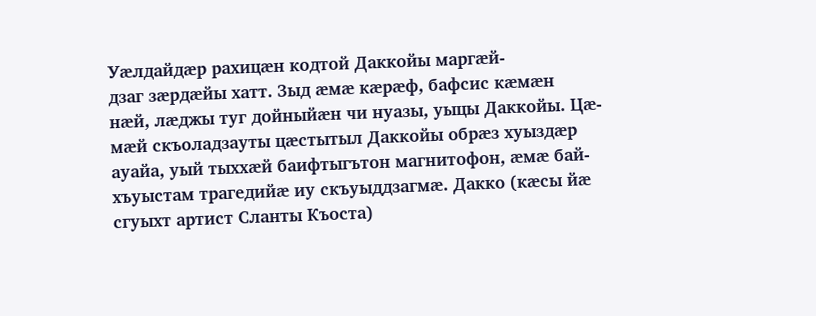Уæлдайдæр рахицæн кодтой Даккойы маргæй-
дзаг зæрдæйы хатт. Зыд æмæ кæрæф, бафсис кæмæн
нæй, лæджы туг дойныйæн чи нуазы, уыцы Даккойы. Цæ-
мæй скъоладзауты цæстытыл Даккойы обрæз хуыздæр
ауайа, уый тыххæй баифтыгътон магнитофон, æмæ бай-
хъуыстам трагедийæ иу скъуыддзагмæ. Дакко (кæсы йæ
сгуыхт артист Сланты Къоста)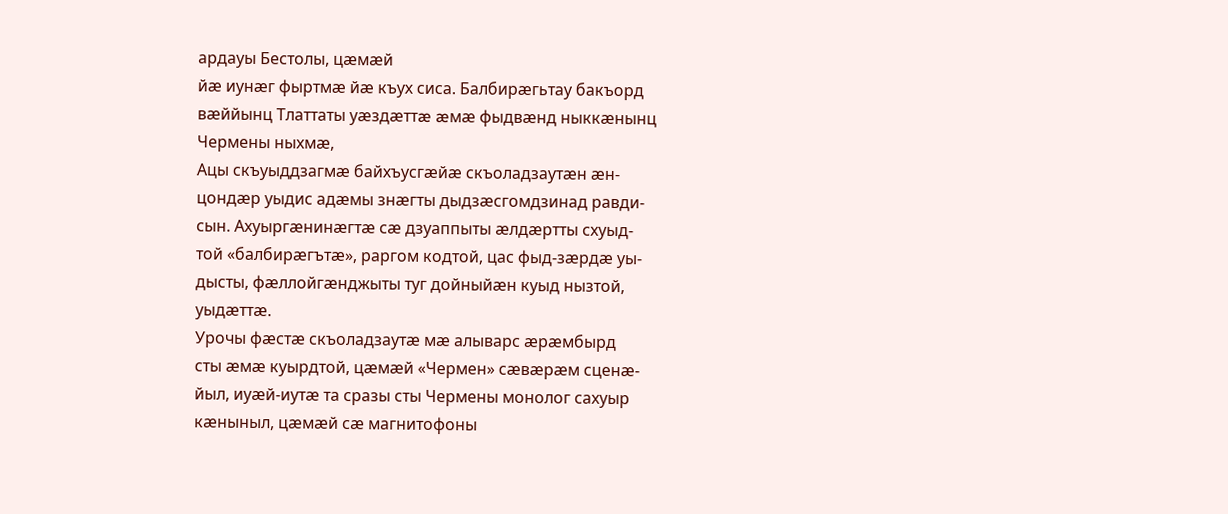ардауы Бестолы, цæмæй
йæ иунæг фыртмæ йæ къух сиса. Балбирæгьтау бакъорд
вæййынц Тлаттаты уæздæттæ æмæ фыдвæнд ныккæнынц
Чермены ныхмæ,
Ацы скъуыддзагмæ байхъусгæйæ скъоладзаутæн æн-
цондæр уыдис адæмы знæгты дыдзæсгомдзинад равди-
сын. Ахуыргæнинæгтæ сæ дзуаппыты æлдæртты схуыд-
той «балбирæгътæ», раргом кодтой, цас фыд-зæрдæ уы-
дысты, фæллойгæнджыты туг дойныйæн куыд нызтой,
уыдæттæ.
Урочы фæстæ скъоладзаутæ мæ алыварс æрæмбырд
сты æмæ куырдтой, цæмæй «Чермен» сæвæрæм сценæ-
йыл, иуæй-иутæ та сразы сты Чермены монолог сахуыр
кæныныл, цæмæй сæ магнитофоны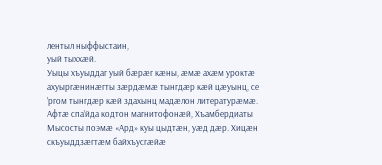лентыл ныффыстаин,
уый тыххæй.
Уыцы хъуыддаг уый бæрæг кæны, æмæ ахæм уроктæ
ахуыргæнинæгты зæрдæмæ тынгдæр кæй цæуынц, се
’ргом тынгдæр кæй здахынц мадæлон литературæмæ.
Афтæ спа’йда кодтон магнитофонæй, Хъамбердиаты
Мысосты поэмæ «Ард» куы цыдтæн, уæд дæр. Хицæн
скъуыддзæгтæм байхъусгæйæ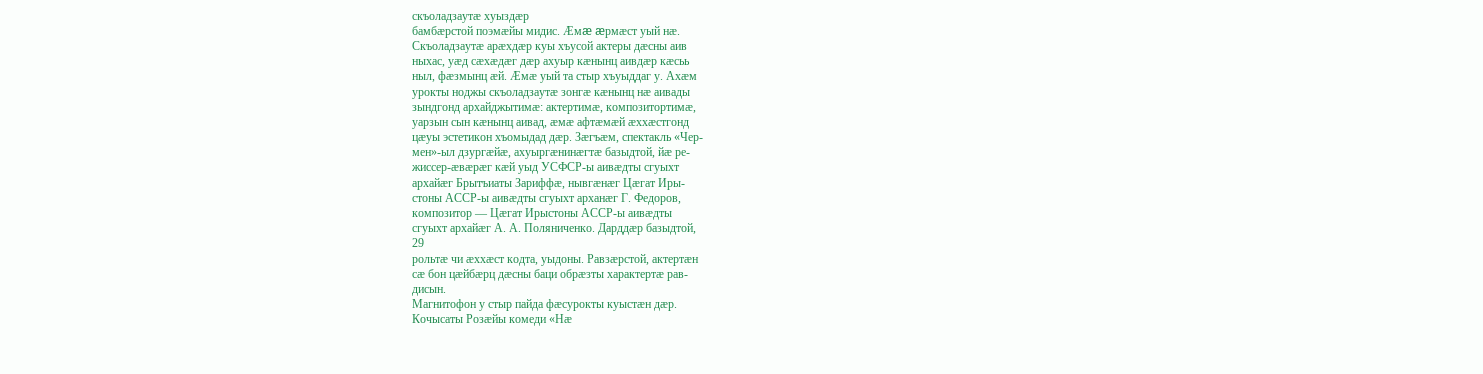скъоладзаутæ хуыздæр
бамбæрстой поэмæйы мидис. Æмæ æрмæст уый нæ.
Скъоладзаутæ арæхдæр куы хъусой актеры дæсны аив
ныхас, уæд сæхæдæг дæр ахуыр кæнынц аивдæр кæсьь
ныл, фæзмынц æй. Æмæ уый та стыр хъуыддаг у. Ахæм
урокты ноджы скъоладзаутæ зонгæ кæнынц нæ аивады
зындгонд архайджытимæ: актертимæ, композитортимæ,
уарзын сын кæнынц аивад, æмæ афтæмæй æххæстгонд
цæуы эстетикон хъомыдад дæр. Зæгъæм, спектакль «Чер-
мен»-ыл дзургæйæ, ахуыргæнинæгтæ базыдтой, йæ ре-
жиссер-æвæрæг кæй уыд УСФСР-ы аивæдты сгуыхт
архайæг Брытъиаты Зариффæ, нывгæнæг Цæгат Иры-
стоны АССР-ы аивæдты сгуыхт арханæг Г. Федоров,
композитор — Цæгат Ирыстоны АССР-ы аивæдты
сгуыхт архайæг А. А. Поляниченко. Дарддæр базыдтой,
29
рольтæ чи æххæст кодта, уыдоны. Равзæрстой, актертæн
сæ бон цæйбæрц дæсны баци обрæзты характертæ рав-
дисын.
Магнитофон у стыр пайда фæсурокты куыстæн дæр.
Кочысаты Розæйы комеди «Нæ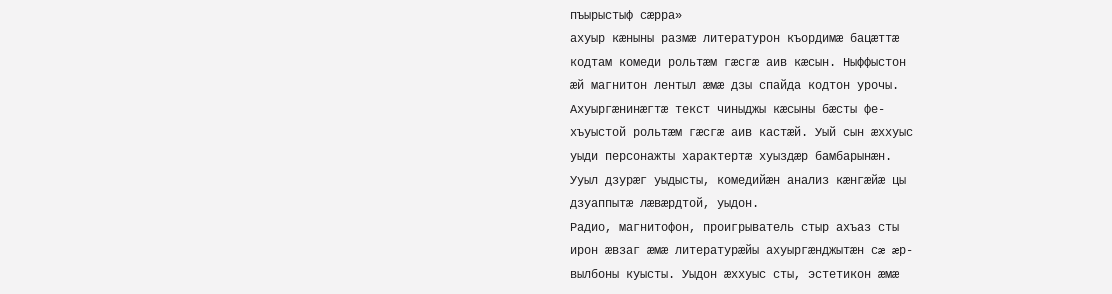пъырыстыф сæрра»
ахуыр кæныны размæ литературон къордимæ бацæттæ
кодтам комеди рольтæм гæсгæ аив кæсын. Ныффыстон
æй магнитон лентыл æмæ дзы спайда кодтон урочы.
Ахуыргæнинæгтæ текст чиныджы кæсыны бæсты фе-
хъуыстой рольтæм гæсгæ аив кастæй. Уый сын æххуыс
уыди персонажты характертæ хуыздæр бамбарынæн.
Ууыл дзурæг уыдысты, комедийæн анализ кæнгæйæ цы
дзуаппытæ лæвæрдтой, уыдон.
Радио, магнитофон, проигрыватель стыр ахъаз сты
ирон æвзаг æмæ литературæйы ахуыргæнджытæн сæ æр-
вылбоны куысты. Уыдон æххуыс сты, эстетикон æмæ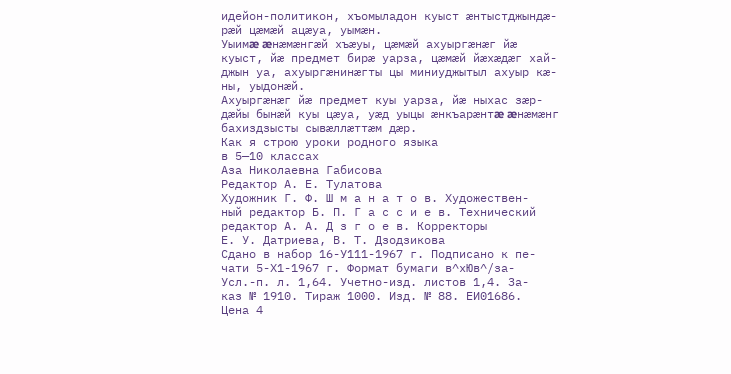идейон-политикон, хъомыладон куыст æнтыстджындæ-
рæй цæмæй ацæуа, уымæн.
Уыимæ æнæмæнгæй хъæуы, цæмæй ахуыргæнæг йæ
куыст, йæ предмет бирæ уарза, цæмæй йæхæдæг хай-
джын уа, ахуыргæнинæгты цы миниуджытыл ахуыр кæ-
ны, уыдонæй.
Ахуыргæнæг йæ предмет куы уарза, йæ ныхас зæр-
дæйы бынæй куы цæуа, уæд уыцы æнкъарæнтæ æнæмæнг
бахиздзысты сывæллæттæм дæр.
Как я строю уроки родного языка
в 5—10 классах
Аза Николаевна Габисова
Редактор А. Е. Тулатова
Художник Г. Ф. Ш м а н а т о в. Художествен-
ный редактор Б. П. Г а с с и е в. Технический
редактор А. А. Д з г о е в. Корректоры
Е. У. Датриева, В. Т. Дзодзикова
Сдано в набор 16-У111-1967 г. Подписано к пе-
чати 5-Х1-1967 г. Формат бумаги в^хЮв^/за-
Усл.-п. л. 1,64. Учетно-изд. листов 1,4. За-
каз № 1910. Тираж 1000. Изд. № 88. ЕИ01686.
Цена 4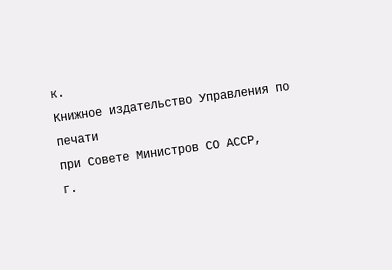к.
Книжное издательство Управления по печати
при Совете Министров СО АССР,
г.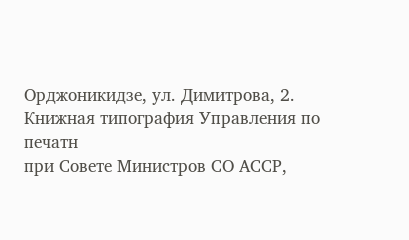Орджоникидзе, ул. Димитрова, 2.
Книжная типография Управления по печатн
при Совете Министров СО АССР,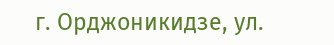г. Орджоникидзе, ул.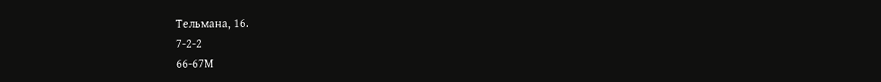Тельмана, 16.
7-2-2
66-67М